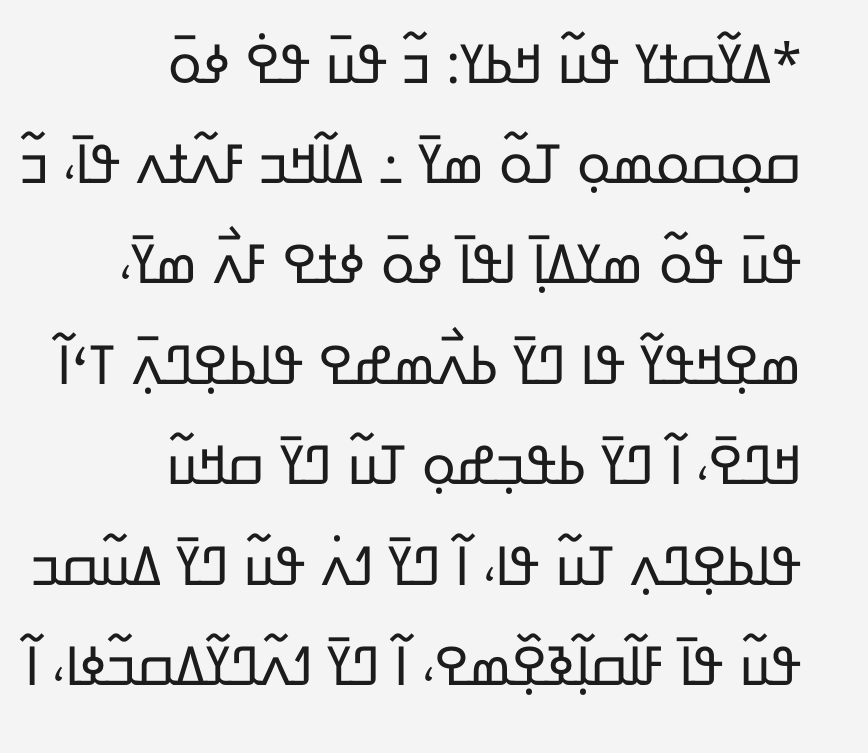*ߡߌ߬ߛߙߌ ߟߎ߬ ߞߕߌ: ߏ߬ ߟߎ߫ ߟߐ߭ ߦߋ߫ ߛߋ߲ߛߋߘߋ߲ ߠߋ߬ ߘߌ߫ ߸ ߡߊ߬ߞߏ ߓߍ߬ߙߍ ߟߊ߫، ߏ߬ ߟߎ߫ ߟߋ߬ ߘߌߡߊ߲߫ ߊߟߊ߫ ߦߋ߫ ߦߙߐ ߓߍ߯ ߘߌ߫، ߘߐ߲ߞߟߌ߬ ߟߊ ߣߌ߫ ߕߍ߯ߘߝߐ ߟߊߕߐ߲ߣߍ߲߫ ߠߵߊ߬ ߞߣߐ߫، ߊ߬ ߣߌ߫ ߕߟߏ߲ߝߋ߲ ߠߎ߬ ߣߌ߫ ߛߞߎ߬ ߟߊߕߐ߲ߣߍ߲ ߠߎ߬ ߟߊ، ߊ߬ ߣߌ߫ ߗߍ߭ ߟߎ߬ ߣߌ߫ ߡߎ߬ߛߏ ߟߎ߬ ߟߊ߫ ߓߊ߬ߛߊ߲߬ߢߐ߲߰ߘߐ، ߊ߬ ߣߌ߫ ߗߍ߬ߣߌ߬ߡߛߏ߬ߦߊ، ߊ߬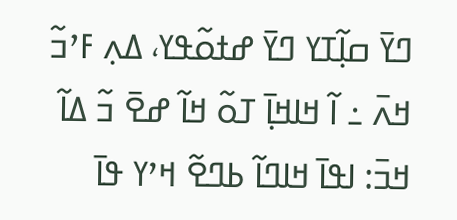ߣߌ߫ ߛߊ߲߬ߠߌ ߣߌ߫ ߝߙߋ߬ߟߌ، ߡߍ߲ ߓߴߏ߬ ߞߍ߫ ߸ ߊ߬ ߞߊߞߊ߲߫ ߠߋ߬ ߞߊ߬ ߝߐ߫ ߏ߬ ߡߊ߬ ߞߏ߫: ߊߟߊ߫ ߞߊߣߊ߬ ߕߣߐ߬ ߞߴߌ ߟߊ߫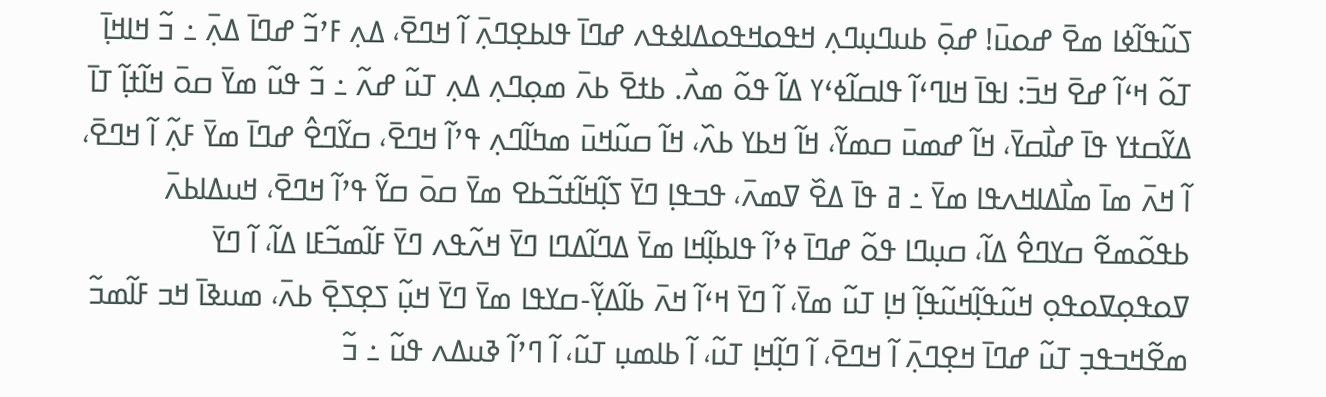ߖߎ߬ߟߊ߬ߦߊ ߘߐ߫ ߝߋߎ߫! ߝߋ߲߫ ߕߎߣߎ߲ߣߍ߲ ߞߟߋߞߟߋߡߊߦߟߍ ߝߣߊ߫ ߟߊߕߐ߲ߣߍ߲߫ ߊ߬ ߞߣߐ߫، ߡߍ߲ ߓߴߏ߬ ߝߣߊ߫ ߡߍ߲߫ ߸ ߏ߬ ߞߊߞߊ߲߫ ߠߋ߬ ߞߵߊ߬ ߝߐ߫ ߞߏ߫: ߊߟߊ߫ ߞߊߣߵߊ߬ ߟߊߛߊ߬ߦߵߌ ߡߊ߬ ߟߋ߬ ߘߍ߯. ߕߙߐ߫ ߕߍ߫ ߘߋ߲ߣߍ߲ ߡߍ߲ ߠߎ߬ ߝߍ߬ ߸ ߏ߬ ߟߎ߬ ߘߌ߫ ߛߋ߫ ߞߊ߬ߙߊ߲߬ ߠߊ߫ ߡߌ߬ߛߙߌ ߟߊ߫ ߝߊ߯ߛߌ߫، ߞߊ߬ ߝߘߎ߫ ߛߘߌ߬، ߞߊ߬ ߞߕߌ ߕߍ߰، ߞߊ߬ ߛߎ߬ߞߎ߫ ߘߤߊ߬ߣߍ߲ ߟߴߊ߬ ߞߣߐ߫، ߛߌ߬ߣߐ߮ ߝߣߊ߫ ߘߌ߫ ߓߍ߲߬ ߊ߬ ߞߣߐ߫، ߊ߬ ߞߍ߫ ߘߊ߫ ߘߊ߯ߡߊߞߍߟߊ ߘߌ߫ ߸ ߥ ߟߊ߫ ߡߐ߰ ߜߘߍ߫، ߟߏߟߊ߲ ߣߌ߫ ߖߊ߲߬ߞߊ߬ߙߏ߬ߕߐ ߘߌ߫ ߛߋ߫ ߛߌ߬ ߟߴߊ߬ ߞߣߐ߫، ߞߎߡߊߕߍ߫ ߕߟߋ߬ߘߐ߬ ߛߌߣߐ߮ ߡߊ߬، ߛߎ߲ߣߊ ߟߋ߬ ߝߣߊ߫ ߦߴߊ߬ ߟߊߕߊ߲߬ߞߊ ߘߌ߫ ߡߣߊ߬ߡߣߊ ߣߌ߫ ߞߍ߬ߟߍ ߣߌ߫ ߓߊ߬ߘߏ߬ߓߊ ߡߊ߬، ߊ߬ ߣߌ߫ ߜߋߟߋ߲ߜߋߟߋ߲ ߞߎ߬ߟߊ߲߬ߞߎ߬ߟߊ߲߬ ߞߊ߲ ߠߎ߬ ߘߌ߫، ߊ߬ ߣߌ߫ ߞߵߊ߬ ߞߍ߫ ߕߊ߬ߡߌ߲߬-ߛߌߟߊ ߘߌ߫ ߣߌ߫ ߞߎ߲߬ ߖߐ߲ߖߐ߲߫ ߕߍ߫، ߘߎߢߊ߫ ߞߏ ߓߊ߬ߘߏ߬ ߘߐ߬ߞߏߟߏ߲ ߠߎ߬ ߝߣߊ߫ ߞߐ߲ߣߍ߲߫ ߊ߬ ߞߣߐ߫، ߊ߬ ߣߊ߲߬ߞߊ߲ ߠߎ߬، ߊ߬ ߕߊߘߎ߲ ߠߎ߬، ߊ߬ ߣߴߊ߬ ߢߎߡߍ ߟߎ߬ ߸ ߏ߬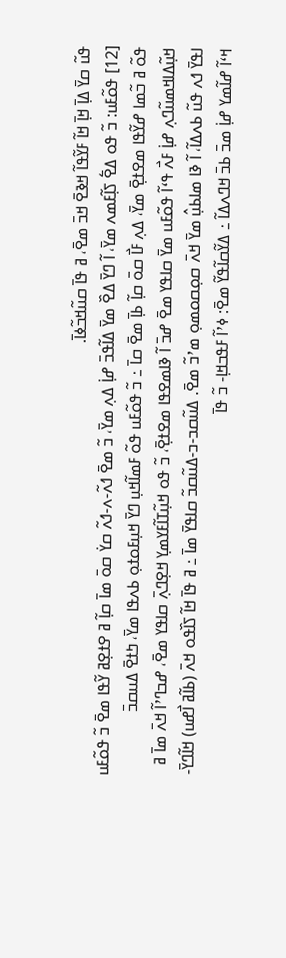ߟߎ߬ ߛߌ߫ ߡߊ߲߫ ߞߊ߲߫ ߞߊ߬ ߓߌ߬ߟߊ߬ ߞߢߐ߫ ߞߏ߫ ߘߐ߫، ߥ ߟߊ߫ ߛߎ߬ߞߏ߬ߦߊ߫.
[12] ߟߋ߬ߓߎ: ߏ߬ ߟߋ ߡߐ߱ ߖߊ߲߬ߓߘߍ ߘߌ߫، ߊ߬ ߣߌ߫ ߡߐ߰ ߘߌ߫ ߡߊ߬ߟߏ߫ ߝߊ߲߭ ߡߍ߲ ߘߌ߫، ߏ߬ ߘߐ߫ ߗߍ߬-ߍ-ߗߍ߬ ߛߌ߭ ߛߋ߫ ߘߊ߫ ߛߊ߲߬ ߥ ߐߙߐ߲ߥ ߌ߬ߟߊ ߘߐ߫ ߏ߬ ߟߋ߬ߓߎ ߟߋ߬ ߥ ߏ߬ߘߊ ߝߌ߬ߟߊ ߘߐߙߐ߲߫ ߘߌ߫، ߡߍ߲ ߓߊ߯ ߛߋ߫ ߛߊ߲߬ ߕߊ߲߫ ߘߐ߫ ߛߊ߫ ߸ ߏ߬ ߟߋ߬ߓߎ ߟߋ߬ ߓߘߊ߬ߞߎ߲ ߣߌ߫ ߞߎ߲ߓߋߙߋ߲ ߕߍߟߊ ߘߌ߫، ߤߙߐ߫ ߡߎߛߏ߫ ߞߎ߲߬ߡߊߞߘߎ߬ߣߍ߲ ߝߊ߲߭ ߓߍ߯ ߟߵߊ߬ ߟߋ߬ߓߎ ߘߌ߫ ߛߊߟߌ ߘߐ߫ ߝߏ߫ ߊ߬ ߢߊߘߐߟߊ ߘߐߙߐ߲߫، ߏ߬ ߟߋ ߞߎ߲߬ߠߊ߬ߓߌߘߌ߲ ߞߐ߲ߣߍ߲߫ ߛߊߟߌ ߘߐ߫، ߝߏߣߴߊ߬ ߞߍ߫ ߘߊ߫ ߥ ߊߟߌ߫ ߗߍ ߟߎ߬ ߕߍߡߊ߬، ߊ߬ ߢߊ ߘߊߕߎ߲߮ ߘߌ߫ ߞߍ߫ ߛߋ߲ߛߋߘߋ߲ ߘߴߏ߬ ߘߐ߫. ߡߎ߬ߛߏ-ߏ-ߡߎ߬ߛߏ߬ ߛߊߟߌ߫ ߘߊ߫ ߸ ߥ ߟߊ߫ ߞߊ߬ ߖߊ߰ߟߋ ߞߍ߫ (ߕߊ߬ߥ ߊ߯ߝߎ) ߞߊ߬ߣߌ߫- ߞߵߊ߬ ߝߊ߬ߘߌ ߝߊ߲߭ ߘߏ߫ ߕߏ߫ ߞߣߍߡߊ߬ ߸ ߡߌ߬ߛߊ߬ߟߌ߬ ߘߐ߫: ߦߴߊ߬ ߓߟߏߞߊ߲- ߏ߬ ߟߊ߫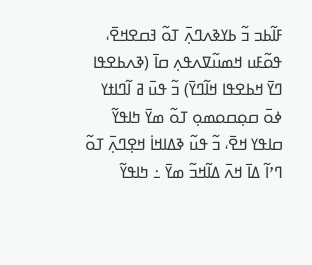ߓߊ߬ߕߏ ߏ߬ ߕߌߢߍߣߍ߲߫ ߠߋ߬ ߔߛߐߞߐ߫، ߟߋ߬ߓߎ ߞߘߎ߬ߜߍߟߍ߲ ߛߊ߫ (ߢߍߕߐߟߊ ߣߌ߫ ߞߕߐߟߊ ߞߊ߬ߣߌ߫) ߏ߬ ߟߎ߫ ߥ ߊ߬ߣߊߙߌ ߦߋ߫ ߛߋ߲ߛߋߘߋ߲ ߠߋ߬ ߘߌ߫ ߤߊߟߌ߬ ߛߊߟߌ ߞߐ߫، ߏ߬ ߟߎ߬ ߢߡߊߞߊ߭ ߞߐ߲ߣߍ߲߫ ߠߋ߬ ߣߴߊ߬ ߡߊ߫ ߞߍ߫ ߡߊ߬ߞߏ߬ ߘߌ߫ ߸ ߤߊߟߌ߬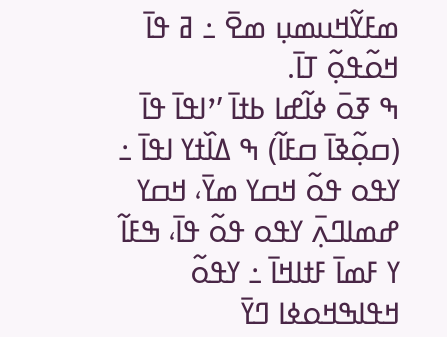ߘߓߌ߬ߞߎߘߎ߲ ߘߐ߫ ߸ ߥ ߟߊ߫ ߞߋ߬ߟߋ߲߬ ߠߊ߫.
ߒ ߧߋ߫ ߦߊ߬ߝߊ ߕߙߊ߫ ’ߴߊߟߊ߫ ߟߊ߫ (ߛߋ߲߬ߢߊ߫ ߛߓߊ߬) ߒ ߡߊ߰ߙߌ ߊߟߊ߫ ߸ ߌߟߋ ߟߋ߬ ߞߛߌ ߘߌ߫، ߞߛߌ ߝߘߊߣߍ߲߫ ߌߟߋ ߟߋ߬ ߟߊ߫، ߒߓߊ߬ ߌ ߓߘߊ߫ ߓߙߊߞߊ߫ ߸ ߌߟߋ߬ ߞߟߊߒߞߋߦߊ ߣߌ߫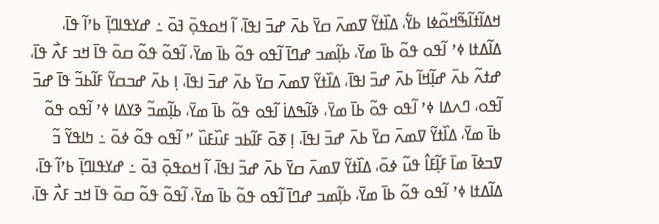ߞߡߊ߬ߙߊ߬ߒ߬ߞߋ߬ߦߊ ߕߌ߱، ߡߊ߰ߙߌ߬ ߜߘߍ߫ ߛߌ߫ ߕߍ߫ ߝߏ߫ ߊߟߊ߫، ߊ߬ ߞߋߟߋ߲߫ ߔߋ߫ ߸ ߝߌߟߊߣߊ߲߫ ߕߴߊ߬ ߟߊ߫، ߡߊ߬ߡߙߊ ߦߴ ߊ߬ߟߋ ߟߋ߬ ߕߊ߫ ߘߌ߫، ߕߊ߲߬ߘߏ ߝߣߊ߫ ߊ߬ߟߋ ߟߋ߬ ߕߊ߫ ߘߌ߫، ߊ߬ߟߋ߬ ߟߋ߬ ߛߋ߫ ߟߊ߫ ߞߏ ߓߍ߯ ߟߊ߫، ߝߙߍ߬ ߕߍ߫ ߝߊ߲߬ߞߊ߬ ߕߍ߫ ߝߏ߫ ߊߟߊ߫، ߡߊ߰ߙߌ߬ ߜߘߍ߫ ߛߌ߫ ߕߍ߫ ߝߏ߫ ߊߟߊ߫، ߊ߲ ߕߍ߫ ߝߏߛߌ߬ ߓߊ߬ߕߏ߬ ߟߊ߫ ߝߏ߫ ߊ߬ߟߋ، ߣߍߡߊ ߦߴ ߊ߬ߟߋ ߟߋ߬ ߕߊ߫ ߘߌ߫، ߢߊ߬ߒߡߊ߭ ߊ߬ߟߋ ߟߋ߬ ߕߊ߫ ߘߌ߫، ߕߊ߲߬ߘߏ߬ ߢߌߡߊ ߦߴ ߊ߬ߟߋ ߟߋ߬ ߕߊ߫ ߘߌ߫، ߡߊ߰ߙߌ߬ ߜߘߍ߫ ߛߌ߫ ߕߍ߫ ߝߏ߫ ߊߟߊ߫، ߊ߲ ߧߋ߫ ߓߊ߬ߕߏ ߓߎ߰ߓߎ߰ ’ߴ ߊ߬ߟߋ ߟߋ߬ ߦߋ߫ ߸ ߤߊߟߌ߬ ߏ߬ ߜߏߦߊ߫ ߘߊ߫ ߓߊ߲߬ߓߊ߮ ߟߎ߬ ߦߋ߫، ߡߊ߰ߙߌ߬ ߜߘߍ߫ ߛߌ߫ ߕߍ߫ ߝߏ߫ ߊߟߊ߫، ߊ߬ ߞߋߟߋ߲߫ ߔߋ߫ ߸ ߝߌߟߊߣߊ߲߫ ߕߴߊ߬ ߟߊ߫، ߡߊ߬ߡߙߊ ߦߴ ߊ߬ߟߋ ߟߋ߬ ߕߊ߫ ߘߌ߫، ߕߊ߲߬ߘߏ ߝߣߊ߫ ߊ߬ߟߋ ߟߋ߬ ߕߊ߫ ߘߌ߫، ߊ߬ߟߋ߬ ߟߋ߬ ߛߋ߫ ߟߊ߫ ߞߏ ߓߍ߯ ߟߊ߫،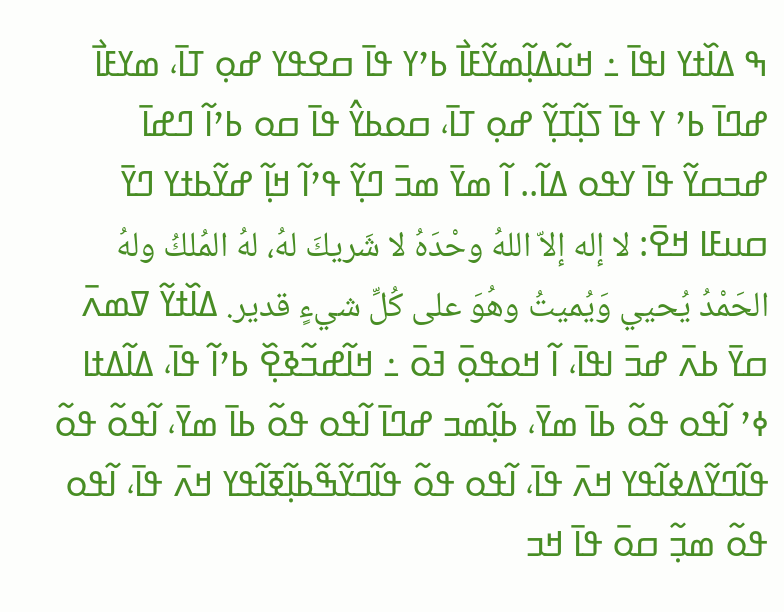ߒ ߡߊ߰ߙߌ ߊߟߊ߫ ߸ ߞߎ߬ߡߊ߲߬ߘߌ߬ߓߊ߯ ߕߴߌ ߟߊ߫ ߛߐߟߌ ߝߋ߲ ߠߊ߫، ߘߌߓߊ߯ ߝߣߊ߫ ߕߴ ߌ ߟߊ߫ ߖߊ߲߬ߠߌ߲߬ ߝߋ߲ ߠߊ߫، ߛߋߕߌ߮ ߟߊ߫ ߛߋ ߕߴߊ߬ ߣߝߊ߫ ߝߏߛߌ߬ ߟߊ߫ ߌߟߋ ߡߊ߬.. ߊ߬ ߘߌ߫ ߘߏ߫ ߣߌ߲߬ ߟߴߊ߬ ߞߊ߲߬ ߝߌ߬ߕߙߌ ߣߌ߫ ߛߎߓߊ ߞߐ߫: لا إله إلاّ اللهُ وحْدَهُ لا شَريكَ لهُ، لهُ المُلكُ ولهُ الحَمْدُ يُحيي وَيُميتُ وهُوَ على كُلِّ شيءٍ قدير. ߡߊ߰ߙߌ߬ ߜߘߍ߫ ߛߌ߫ ߕߍ߫ ߝߏ߫ ߊߟߊ߫، ߊ߬ ߞߋߟߋ߲߫ ߔߋ߫ ߸ ߞߊ߬ߝߏ߬ߢߐ߲߰ ߕߴߊ߬ ߟߊ߫، ߡߊ߬ߡߙߊ ߦߴ ߊ߬ߟߋ ߟߋ߬ ߕߊ߫ ߘߌ߫، ߕߊ߲߬ߘߏ ߝߣߊ߫ ߊ߬ߟߋ ߟߋ߬ ߕߊ߫ ߘߌ߫، ߊ߬ߟߋ߬ ߟߋ߬ ߟߊ߬ߣߌ߬ߡߦߊ߬ߟߌ ߞߍ߫ ߟߊ߫، ߊ߬ߟߋ ߟߋ߬ ߟߊ߬ߣߌ߬ߒ߬ߕߊ߲߬ߧߊ߬ߟߌ ߞߍ߫ ߟߊ߫، ߊ߬ߟߋ ߟߋ߬ ߘߏ߲߬ ߛߋ߫ ߟߊ߫ ߞߏ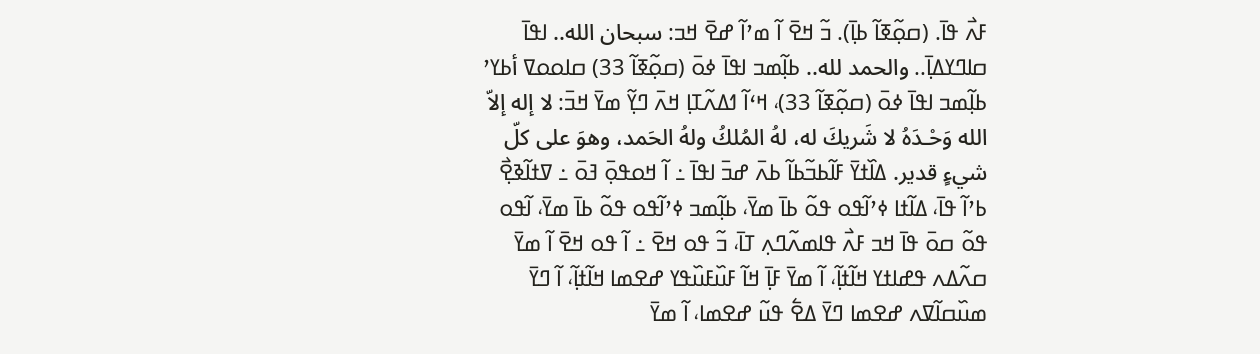ߓߍ߯ ߟߊ߫. (ߛߋ߲߬ߧߊ߬ ߕߊ߲߫). ߏ߬ ߞߐ߫ ߊ߬ ߘߴߊ߬ ߝߐ߫ ߞߏ: سبحان الله.. ߊߟߊ߫ ߛߊߣߌߡߊ߲߫.. والحمد لله.. ߕߊ߲߬ߘߏ ߊߟߊ߫ ߦߋ߫ (ߛߋ߲߬ߧߊ߬ 33) ߛߊߋߋߜ أߕߌߴ ߕߊ߲߬ߘߏ ߊߟߊ߫ ߦߋ߫ (ߛߋ߲߬ߧߊ߬ 33)، ߞߵߊ߬ ߗߡߍ߬ߠߊ߲ ߞߍ߫ ߣߌ߲߬ ߘߌ߫ ߞߏ߫: لا إله إلاّ الله وَحْـدَهُ لا شَريكَ له، لهُ المُلكُ ولهُ الحَمد، وهوَ على كلّ شيءٍ قدير. ߡߊ߰ߙߌ߫ ߓߊ߬ߕߏ߬ߕߊ߬ ߕߍ߫ ߝߏ߫ ߊߟߊ߫ ߸ ߊ߬ ߞߋߟߋ߲߫ ߔߋ߫ ߸ ߜߙߊ߬ߢߐ߲߯ ߕߴߊ߬ ߟߊ߫، ߡߊ߬ߙߊ ߦߴߊ߬ߟߋ ߟߋ߬ ߕߊ߫ ߘߌ߫، ߕߊ߲߬ߘߏ ߦߴߊ߬ߟߋ ߟߋ߬ ߕߊ߫ ߘߌ߫، ߊ߬ߟߋ ߟߋ߬ ߛߋ߫ ߟߊ߫ ߞߏ ߓߍ߯ ߟߊߘߍ߬ߣߍ߲ ߠߊ߫، ߏ߬ ߟߋ ߞߐ߫ ߸ ߊ߬ ߟߋ ߞߐ߫ ߊ߬ ߘߌ߫ ߛߍ߬ߡߍ ߟߝߊߙߌ ߞߊ߬ߙߊ߲߬، ߊ߬ ߘߌ߫ ߓߊ߲߫ ߞߊ߬ ߓߎ߰ߓߎ߰ߟߌ ߝߐߘߊ ߞߊ߬ߙߊ߲߬، ߊ߬ ߣߌ߫ ߘߎ߰ߛߊ߬ߜߍ ߝߐߘߊ ߣߌ߫ ߡߐ߱ ߟߎ߬ ߝߐߘߊ، ߊ߬ ߘߌ߫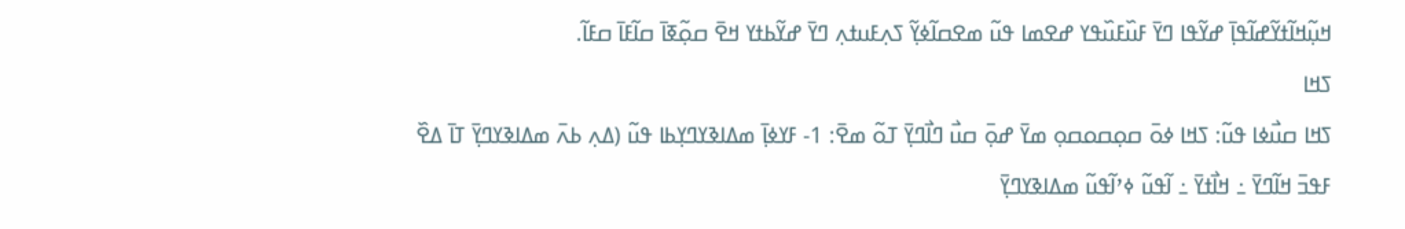ߞߎ߲߬ߞߊ߬ߙߌ߬ߝߊ߬ߟߊ߲߫ ߝߌ߬ߟߊ ߣߌ߫ ߓߎ߰ߓߎ߰ߟߌ ߝߐߘߊ ߟߎ߬ ߘߐߛߊ߬ߦߌ߲߬ ߖߍ߲ߓߎߙߍ߲ ߣߌ߫ ߝߌ߬ߕߙߌ ߞߐ߫ ߛߋ߲߬ߧߊ߫ ߛߊ߬ߓߊ߫ ߛߓߊ߬.
ߖߞߊ
ߖߞߊ ߛߎ߯ߦߊ ߟߎ߬: ߖߞߊ ߦߋ߫ ߛߋ߲ߛߋߛߋ߲ ߘߌ߫ ߝߋ߲߫ ߛߎ߯ ߣߊ߯ߣߌ߲߫ ߠߋ߬ ߘߐ߫: 1- ߓߌߦߊ߲߫ ߘߡߊߢߌߣߌ߲ߕߊ ߟߎ߬ (ߡߍ߲ ߕߍ߫ ߘߡߊߢߌߣߌ߲߫ ߠߊ߫ ߡߐ߰ ߓߟߏ߫ ߞߊ߬ߣߌ߫ ߸ ߞߊ߯ߙߌ߫ ߸ ߊ߬ߟߎ߬ ߦߴߊ߬ߟߎ߬ ߘߡߊߢߌߣߌ߲߫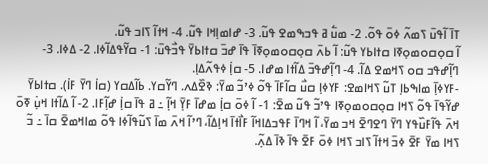ߠߊ߫ ߊ߬ߟߎ߫ ߖߘߍ߬ ߦߋ߫ ߟߋ߬. 2- ߘߎ߱ ߥ ߟߏߒߘߐ ߟߎ߬. 3- ߝߊߘߊ߲ߞߊ ߟߎ߬. 4- ߞߙߊ߬ ߖߊߏ ߟߎ߬.
ߊ߬ ߛߋ߲ߛߋߘߋ߲ߧߊ ߛߙߊߕߌ ߟߎ߬: ߊ߬ ߕߍ߫ ߛߋ߲ߛߋߘߋ߲ߧߊ߫ ߟߊ߫ ߝߏ߫ ߛߙߊߕߌ߫ ߟߏ߯ߟߎ߫: 1- ߛߌ߬ߟߡߊ߬ߦߊ. 2- ߡߦߊ. 3- ߣߊ߲߬ߝߟߏ ߛߋ ߖߞߘߐ ߡߊ߬. 4- ߣߊ߲߬ߝߟߏ߫ ߡߊ߬ߙߊ ߘߝߊ. 5- ߛߊ߲߭ ߦߟߍ߬ߡߊ߲.
-ߓߌߦߊ߲߫ ߘߊߒߕߊ߲ ߠߎ߬ ߖߞߊߘߐ: ߓߌߦߊ߲ ߛߎ߯ ߛߊ߬ߓߊ߫ ߟߋ߬ ߦߴߏ߬ ߘߌ߫: ߢߐ߰ߡߍ. ߣߌ߬ߛߌ. ߕߊ߬ߡߛߌ (ߛߊ߭ ߣߌ߫ ߓߊ߭). ߛߙߊߕߌ߫ ߝߌ߬ߟߊ߫ ߟߋ߬ ߖߞߊ ߛߋ߲ߛߋߘߋ߲ߧߊ ߟߴߏ߬ ߟߎ߬ ߘߐ߫: 1- ߊ߬ ߦߋ߫ ߛߊ߲߭ ߘߝߊ߫ ߓߌ߲߫ ߞߊ߲߬ ߸ ߥ ߟߊ߫ ߛߊ߲߭ ߝߊ߲߬ߓߊ. 2- ߊ߬ ߡߊ߬ߙߊ ߞߎ߲߭ ߧߋ߫ ߞߍ߫ ߟߊ߬ߓߎ߰ߟߌ ߣߌ߫ ߣߐߣߐ߫ ߞߏ ߘߌ߫، ߊ߬ ߞߣߊ߫ ߓߟߏߡߊߞߊ߬ ߓߊ߯ߙߊ߫ ߞߊ߲ߡߊ߬، ߣߴߊ߬ ߞߍ߫ ߘߊ߫ ߖߎ߬ߟߊ߬ߦߊ ߟߋ߬ ߘߊߞߘߐ߫ ߛߊ߫ ߸ ߏ߬ ߖߞߊ ߘߌ߫ ߓߐ߫ ߦߏ߫ ߞߙߊ߬ ߖߊߏ ߖߞߊ ߦߋ߫ ߓߐ߫ ߟߊ߫ ߢߊ߫ ߡߍ߲߬.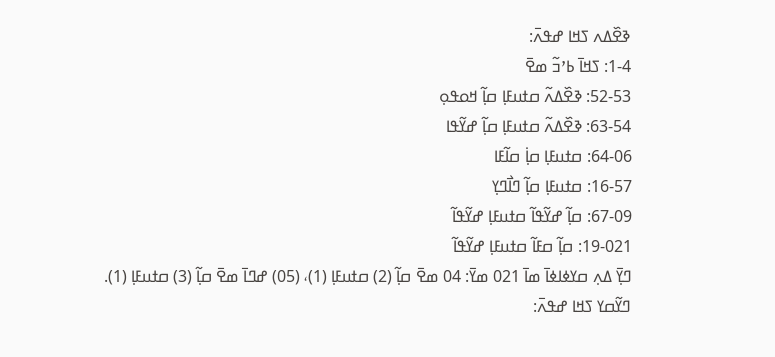ߢߐ߰ߡߍ ߖߞߊ ߝߟߍ߫:
1-4: ߖߞߊ߫ ߕߴߏ߬ ߘߐ߫
52-53: ߢߐ߰ߡߍ߬ ߛߙߎߓߊ߲ ߛߊ߲߬ ߞߋߟߋ߲
63-54: ߢߐ߰ߡߍ߬ ߛߙߎߓߊ߲ ߛߊ߲߬ ߝߌ߬ߟߊ
64-06: ߛߙߎߓߊ߲ ߛߊ߲߭ ߛߊ߬ߓߊ
16-57: ߛߙߎߓߊ߲ ߛߊ߲߬ ߣߊ߯ߣߌ߲
67-09: ߛߊ߲߬ ߝߌ߬ߟߊ߬ ߛߙߎߓߊ߲ ߝߌ߬ߟߊ߬
19-021: ߛߊ߲߬ ߛߓߊ߬ ߛߙߎߓߊ߲ ߝߌ߬ߟߊ߬
ߣߌ߲߫ ߡߍ߲ ߛߌߦߊߦߊ߫ ߘߊ߫ 021 ߘߌ߫: 04 ߘߐ߫ ߛߊ߲߬ (2) ߛߙߎߓߊ߲ (1)، (05) ߝߣߊ߫ ߘߐ߫ ߛߊ߲߬ (3) ߛߙߎߓߊ߲ (1).
ߣߌ߬ߛߌ ߖߞߊ ߝߟߍ߫: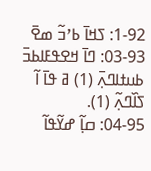1-92: ߖߞߊ߫ ߕߴߏ߬ ߘߐ߫
03-93: ߣߊ߫ ߞߐߟߓߊߕߏ߫ ߕߎߙߊߣߍ߲߫ (1) ߥ ߟߊ߫ ߊ߬ ߖߊ߰ߣߍ߲߬ (1).
04-95: ߛߊ߲߬ ߝߌ߬ߟߊ߬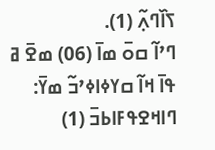ߖߊ߰ߣߍ߲߬ (1).
ߣߴߊ߬ ߛߋ߫ ߘߊ߫ (06) ߘߐ߫ ߥ ߟߊ߫ ߞߊ߬ ߛߌߦߊߦߴߏ߬ ߘߌ߫: ߣߊߞߐߟߓߊߕߏ߫ (1)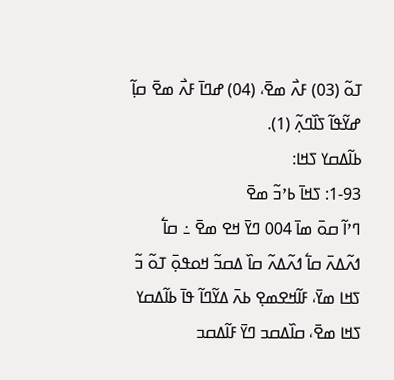ߠߋ߬ (03) ߓߍ߯ ߘߐ߫، (04) ߝߣߊ߫ ߓߍ߯ ߘߐ߫ ߛߊ߲߬ ߝߌ߬ߟߊ߬ ߖߊ߰ߣߍ߲߬ (1).
ߕߊ߬ߡߛߌ ߖߞߊ:
1-93: ߖߞߊ߫ ߕߴߏ߬ ߘߐ߫
ߣߴߊ߬ ߛߋ߫ ߘߊ߫ 004 ߣߌ߫ ߞߐ ߘߐ߫ ߸ ߛߊ߱ ߗߍ߬ߡߍ߫ ߛߊ߱ ߗߍ߬ߡߍ߬ ߛߊ߰ ߡߛߏ߬ ߞߋߟߋ߲߫ ߠߋ߬ ߏ߬ ߖߞߊ ߘߌ߫، ߓߊ߬ߞߐߘߐ߲ ߕߍ߫ ߡߌ߬ߣߊ߬ ߟߊ߫ ߕߊ߬ߡߛߌ ߖߞߊ ߘߐ߫، ߛߊ߰ߡߛߏ ߣߌ߫ ߓߊ߬ߡߛߏ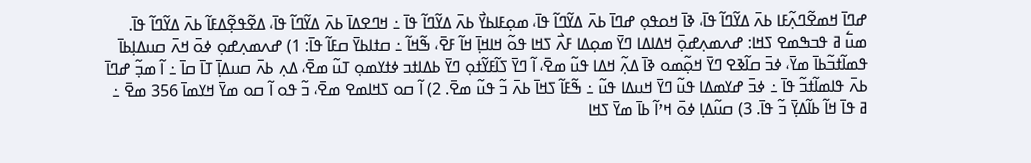ߝߣߊ߫ ߞߘߐ߬ߣߍ߲߬ߓߊ ߕߍ߫ ߡߌ߬ߣߊ߬ ߟߊ߫، ߢߊ߫ ߞߋߟߋ߲ ߝߣߊ߫ ߕߍ߫ ߡߌ߬ߣߊ߬ ߟߊ߫، ߘߋ߲ߓߊߕߌ߯ ߕߍ߫ ߡߌ߬ߣߊ߬ ߟߊ߫ ߸ ߞߣߐߡߊ߫ ߕߍ߫ ߡߌ߬ߣߊ߬ ߟߊ߫، ߡߐ߬ߟߐ߲߬ߡߓߊ߬ ߕߍ߫ ߡߌ߬ߣߊ߬ ߟߊ߫.
ߘߎ߱ ߥ ߟߏߒߘߐ ߖߞߊ: ߝߍߘߍ߲ߝߋ߲߫ ߞߡߊߡߊ ߣߌ߫ ߘߋ߲ߡߊ ߓߍ߯ ߖߞߊ ߟߋ߬ ߞߊߞߊ߲߫ ߞߊ߬ ߓߐ߫، ߒ߬ߞߊ߬ ߸ ߛߙߊߕߌ߫ ߛߓߊ߬ ߟߊ߫: 1) ߝߍߘߍ߲ߝߋ߲ ߦߋ߫ ߞߍ߫ ߛߎߡߊ߲ߕߊ߫ ߟߘߊ߬ߙߏ߬ߕߊ߫ ߘߌ߫، ߦߏ߫ ߛߊ߬ߢߐ ߣߌ߫ ߞߋ߲߬ߘߋ ߢߊ߫ ߡߍ߲߬ ߞߡߊ ߟߎ߬ ߘߐ߫، ߊ߬ ߣߌ߫ ߖߊ߬ߓߌ߬ߙߋ߲ ߣߌ߫ ߕߡߊߙߏ ߦߙߌߘߋ߲ ߠߎ߬ ߘߐ߫، ߡߍ߲ ߕߍ߫ ߛߎߡߊ߲߫ ߠߊ߫ ߛߊ߫ ߸ ߊ߬ ߘߏ߲߬ ߝߣߊ߫ ߕߍ߫ ߟߊߘߊ߬ߙߏ߬ ߟߊ߫ ߸ ߦߏ߫ ߝߌߘߡߊ ߟߎ߬ ߣߌ߫ ߞߎߡߊ ߟߎ߬ ߸ ߒ߬ߓߊ߬ ߖߞߊ߫ ߕߍ߫ ߏ߬ ߟߎ߬ ߘߐ߫. 2) ߊ߬ ߛߋ ߖߞߊߘߐ ߘߐ߫، ߏ߬ ߟߋ ߊ߬ ߛߋ ߘߌ߫ ߞߌߘߊ߫ 356 ߘߐ߫ ߸ ߥ ߟߊ߫ ߞߊ߬ ߕߊ߬ߡߌ߲߫ ߏ߬ ߟߊ߫. 3) ߛߎ߬ߡߊ߲ ߦߋ߫ ߞߴߊ߬ ߕߊ߫ ߘߌ߫ ߖߞߊ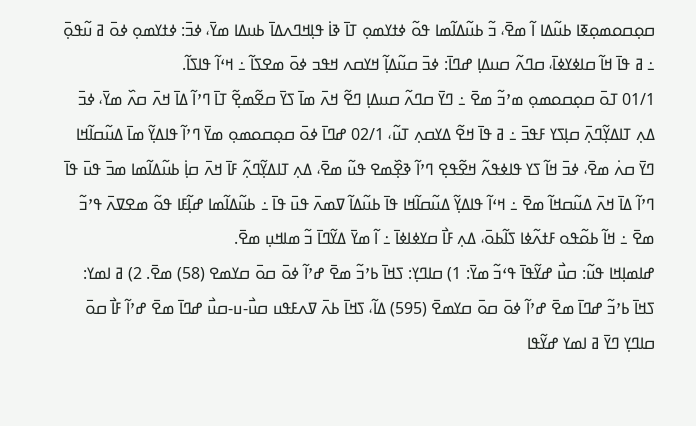ߛߋ߲ߛߋߘߋ߲ߧߊ ߕߎ߬ߡߊ ߊ߬ ߘߐ߫، ߏ߬ ߕߎ߬ߡߊ߬ߘߊ ߟߋ߬ ߦߙߌߘߋ߲ ߠߊ߫ ߢߊ߭ ߟߊ߲ߞߣߍߡߊ߫ ߕߎߡߊ ߘߌ߫، ߦߏ߫: ߦߙߌߘߋ߲ ߦߋ߫ ߥ ߎ߬ߟߋ߲߫ ߸ ߥ ߟߊ߫ ߞߊ߬ ߛߊߦߌߦߊ߫، ߛߣߍ߬ ߛߎߡߊ߲ ߝߣߊ߫: ߦߏ߫ ߛߎ߬ߡߊ߲߬ ߞߌߛߍ ߞߟߏ ߦߋ߫ ߘߐߖߊ߬ ߸ ߞߵߊ߬ ߟߊߖߊ߬.
01/1 ߠߋ߫ ߛߋ߲ߛߋߘߋ߲ ߘߴߏ߬ ߘߐ߫ ߸ ߣߌ߫ ߛߣߍ߬ ߛߎߡߊ߲ ߣߐ߬ ߞߍ߫ ߘߊ߫ ߖߌ߫ ߛߐ߬ߘߐ߲߬ ߠߊ߫ ߣߴߊ߬ ߡߊ߫ ߞߍ߫ ߛߍ߰ ߘߌ߫، ߦߏ߫ ߡߍ߲ ߠߊߡߌ߲߬ߣߍ߲߫ ߛߊ߲ߖߌ ߓߟߏ߫ ߸ ߥ ߟߊ߫ ߞߐ߬ ߡߌߛߍ߲ ߠߎ߬، 02/1 ߝߣߊ߫ ߦߋ߫ ߛߋ߲ߛߋߘߋ߲ ߘߌ߫ ߣߴߊ߬ ߟߊߡߌ߲߬ ߘߊ߫ ߡߎ߬ߛߊ߬ߞߊ ߣߌ߫ ߛߍ߭ ߘߐ߫، ߦߏ߫ ߞߊ߬ ߖߌ ߟߊߦߟߍ߬ ߞߐ߬ߟߐ߲ ߣߴߊ߬ ߢߐ߲߰ߘߐ ߟߎ߬ ߘߐ߫، ߡߍ߲ ߠߊߡߌ߲߬ߣߍ߲߬ ߓߊ߫ ߞߍ߫ ߛߊ߲߭ ߕߎ߬ߡߊ߬ߘߊ ߘߏ߫ ߟߎ߫ ߟߊ߫ ߣߴߊ߬ ߡߊ߫ ߞߍ߫ ߡߎ߬ߛߞߊ߬ ߘߐ߫ ߸ ߞߵߊ߬ ߟߊߡߌ߲߬ ߡߎ߬ߛߊ߬ߞߊ ߟߊ߫ ߕߎ߬ߡߊ߬ ߜߘߍ߫ ߟߎ߫ ߟߊ߫ ߸ ߕߎ߬ߡߊ߬ߘߊ ߝߊ߲߬ߓߊ ߟߋ߬ ߘߐߜߍ߫ ߟߴߏ߬ ߘߐ߫ ߸ ߞߊ߬ ߕߋ߬ߟߋ ߓߙߍ߬ߦߊ ߖߊ߬ߕߋ߫، ߡߍ߲ ߓߊ߯ ߛߌߦߊߦߊ߫ ߸ ߊ߬ ߘߌ߫ ߡߌ߬ߣߊ߫ ߏ߬ ߘߊߞߎ߲ ߘߐ߫.
ߝߊߘߊ߲ߞߊ ߟߎ߬: ߛߎ߯ ߝߌ߬ߟߊ߫ ߟߵߏ߬ ߘߌ߫: 1) ߛߊߣߌ߲: ߖߞߊ߫ ߕߴߏ߬ ߘߐ߫ ߝߴߊ߬ ߦߋ߫ ߛߋ߫ ߛߌߘߐ (58) ߘߐ߫. 2) ߥ ߊߘߌ: ߖߞߊ߫ ߕߴߏ߬ ߝߣߊ߫ ߘߐ߫ ߝߴߊ߬ ߦߋ߫ ߛߋ߫ ߛߌߘߐ߫ (595) ߡߊ߬، ߖߞߊ߫ ߕߍ߫ ߜߍߓߟߎ ߛߎ߯-ߎ-ߛߎ߯ ߝߣߊ߫ ߘߐ߫ ߝߴߊ߬ ߓߊ߯ ߛߋ߫ ߛߊߣߌ߲ ߣߌ߫ ߥ ߊߘߌ ߝߌ߬ߟߊ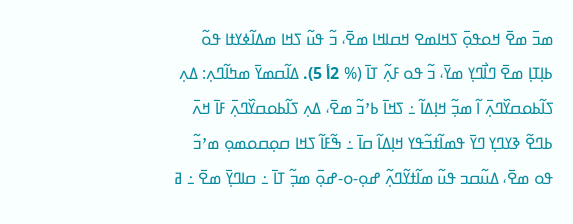ߘߏ߫ ߘߐ߫ ߞߋߟߋ߲߫ ߖߞߊߘߐ ߞߛߊߞߊ ߘߐ߫، ߏ߬ ߟߎ߬ ߖߞߊ ߘߡߊ߬ߦߌߙߊ ߟߋ߬ ߕߊ߲ߠߊ߲ ߘߐ߫ ߣߊ߯ߣߌ߲ ߘߌ߫، ߏ߬ ߟߋ ߓߍ߲߬ ߠߊ߫ (% 2أ 5). ߡߊ߬ߛߘߌ߫ ߘߤߊ߬ߣߍ߲: ߡߍ߲ ߖߊ߬ߕߋߛߌ߰ߣߍ߲߫ ߊ߬ ߘߏ߲߬ ߞߊ߲ߡߊ߬ ߸ ߖߞߊ߫ ߕߴߏ߬ ߘߐ߫، ߡߍ߲ ߖߊ߬ߕߋߛߌ߰ߣߍ߲߫ ߓߊ߫ ߞߍ߫ ߕߣߐ߬ ߢߌߣߌ߲ ߣߌ߫ ߟߘߊ߬ߙߏ߬ߟߌ ߞߊ߲ߡߊ߬ ߛߊ߫ ߸ ߒ߬ߓߊ߬ ߖߞߊ ߛߋ߲ߛߋߘߋ߲ ߘߴߏ߬ ߟߋ ߘߐ߫، ߡߎ߬ߛߏ ߟߎ߬ ߘߊ߬ߙߌ߬ߣߍ߲߬ ߝߋ߲-ߋ-ߝߋ߲߫ ߘߏ߲߬ ߠߊ߫ ߸ ߛߊߣߌ߲߫ ߘߐ߫ ߸ ߥ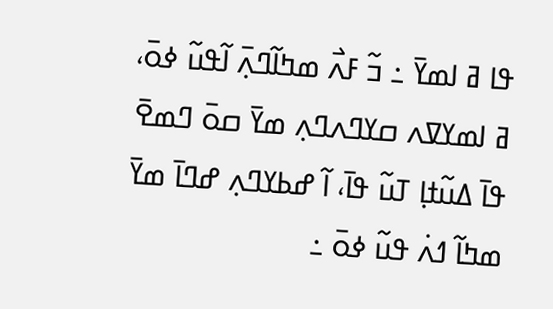ߟߊ ߥ ߊߘߌ߫ ߸ ߏ߬ ߓߍ߯ ߘߤߊ߬ߣߍ߲߫ ߊ߬ߟߎ߬ ߦߋ߫، ߥ ߊߘߌߜߍ ߛߌߣߍߣߍ߲ ߘߌ߫ ߛߋ߫ ߣߘߐ߫ ߟߊ߫ ߡߎ߬ߙߊ߲ ߠߎ߬ ߟߊ߫، ߊ߬ ߝߕߌߣߍ߲ ߝߣߊ߫ ߘߌ߫ ߘߤߊ߬ ߗߍ߭ ߟߎ߬ ߦߋ߫ ߸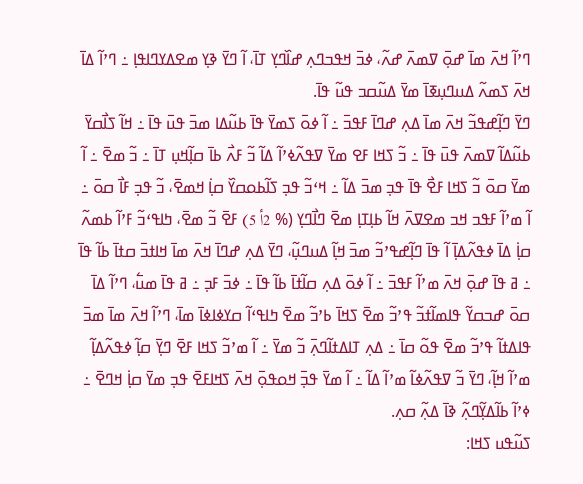ߣߴߊ߬ ߞߍ߫ ߘߊ߫ ߝߋ߲߫ ߜߘߍ߫ ߝߍ߬، ߦߏ߫ ߞߟߏߣߍ߲ ߝߊ߰ߣߌ߲ ߠߊ߫، ߊ߬ ߣߌ߫ ߢߌ߲ ߘߐߡߌߣߊߟߊ߲ ߸ ߣߴߊ߬ ߡߊ߫ ߞߍ߫ ߖߘߍ߬ ߡߎߣߎ߲ߧߊ߫ ߘߌ߫ ߡߎ߬ߛߏ ߟߎ߬ ߟߊ߫.
ߣߌ߫ ߣߊ߲߬ߝߟߏ߬ ߞߍ߫ ߘߊ߫ ߡߍ߲ ߝߣߊ߫ ߓߟߏ߫ ߸ ߊ߬ ߦߋ߫ ߖߘߌ߫ ߟߊ߫ ߕߎ߬ߡߊ ߘߏ߫ ߟߎ߫ ߟߊ߫ ߸ ߞߊ߬ ߖߊ߯ߛߌ߫ ߕߎ߬ߡߊ߬ ߜߘߍ߫ ߟߎ߫ ߟߊ߫ ߸ ߏ߬ ߖߞߊ ߓߐ ߘߌ߫ ߜߟߍ߬ߦߴߊ߬ ߡߊ߬ ߏ߬ ߓߍ߯ ߕߊ߫ ߛߊ߲߬ߞߎ߲ ߠߊ߫ ߸ ߏ߬ ߘߐ߫ ߸ ߊ߬ ߘߌ߫ ߛߋ߫ ߏ߬ ߖߞߊ ߓߐ߯ ߟߊ߫ ߟߏ߲ ߘߏ߫ ߡߊ߬ ߸ ߞߵߏ߬ ߟߏ߲ ߖߊ߬ߕߋߛߌ߰ ߛߊ߲߭ ߞߘߐ߫، ߏ߬ ߟߏ߲ ߓߊ߯ ߛߋ߫ ߸ ߊ߬ ߘߴߊ߬ ߓߟߏ ߞߏ ߘߐߜߍ߫ ߞߊ߬ ߕߊ߲ߠߊ߲ ߘߐ߫ ߣߊ߯ߣߌ߲ (% 2أ 5) ߓߐ߫ ߏ߬ ߘߐ߫، ߤߊߟߵߏ߬ ߓߴߊ߬ ߕߘߍ߬ ߛߊ߲߭ ߡߊ߫ ߦߟߍ߬ߡߊ߲߫ ߊ߬ ߟߊ߫ ߣߊ߲߬ߝߟߴߏ߬ ߘߏ߫ ߞߊ߲߬ ߡߎߣߎ߲߬، ߣߌ߫ ߡߍ߲ ߝߣߊ߫ ߞߍ߫ ߘߊ߫ ߞߊߙߏ߫ ߛߙߊ߫ ߕߊ߬ ߟߊ߫ ߸ ߥ ߟߊ߫ ߝߋ߲߫ ߞߍ߫ ߘߴߊ߬ ߓߟߏ߫ ߸ ߊ߬ ߦߋ߫ ߡߍ߲ ߛߊ߬ߙߊ߫ ߕߊ߬ ߟߊ߫ ߸ ߦߏ߫ ߓߏ߲ ߸ ߥ ߟߊ߫ ߘߎ߱، ߣߴߊ߬ ߡߊ߫ ߛߋ߫ ߝߏߛߌ߬ ߟߊߘߊ߬ߙߏ߬ ߟߴߏ߬ ߘߐ߫ ߖߞߊ߫ ߕߴߏ߬ ߘߐ߫ ߤߊߟߵߊ߬ ߛߌߦߊߦߊ߫ ߘߊ߫، ߣߴߊ߬ ߞߍ߫ ߘߊ߫ ߘߏ߫ ߟߊߡߙߊ߬ ߟߴߏ߬ ߘߐ߫ ߟߋ߬ ߛߊ߫ ߸ ߡߍ߲ ߠߊߡߙߊ߬ߣߍ߲߫ ߏ߬ ߘߌ߫ ߸ ߊ߬ ߘߴߏ߬ ߖߞߊ ߓߐ߫ ߣߌ߲߫ ߛߊ߲߬ ߦߟߍ߬ߡߊ߲߬ ߘߴߊ߬ ߞߊ߲߬، ߣߌ߫ ߏ߬ ߜߟߍ߬ߦߊ߬ ߘߴߊ߬ ߡߊ߬ ߸ ߊ߬ ߘߌ߫ ߟߏ߲߫ ߞߋߟߋ߲߫ ߞߍ߫ ߖߞߊߓߐ߫ ߟߏ߲ ߘߌ߫ ߛߊ߲߭ ߞߣߐ߫ ߸ ߦߴߊ߬ ߕߊ߬ߡߌ߲߬ߣߍ߲߬ ߢߊ߫ ߡߍ߲߬ ߛߍ߲.
ߖߎ߬ߟߎ ߖߞߊ: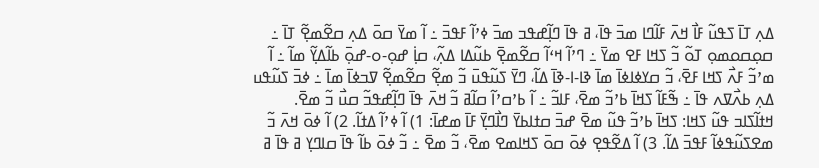ߡߍ߲ ߠߊ߫ ߖߟߎ߬ ߓߊ߯ ߞߍ߫ ߓߊ߬ߣߊ ߘߏ߫ ߟߊ߫، ߥ ߟߊ߫ ߣߊ߲߬ߝߟߏ ߘߏ߫ ߦߴߊ߬ ߓߟߏ߫ ߸ ߊ߬ ߘߌ߫ ߛߋ߫ ߡߍ߲ ߛߐ߬ߘߐ߲߬ ߠߊ߫ ߸ ߛߋ߲ߛߋߘߋ߲ ߠߋ߬ ߏ߬ ߖߞߊ ߓߐ ߘߌ߫ ߸ ߣߴߊ߬ ߞߵߊ߬ ߛߐ߬ߘߐ߲߫ ߕߎ߬ߡߊ ߡߍ߲߬، ߛߊ߲߭ ߝߋ߲-ߋ-ߝߋ߲߫ ߕߊ߬ߡߌ߲߬ ߘߊ߬ ߸ ߊ߬ ߘߴߏ߬ ߓߍ߯ ߖߞߊ ߓߐ߫، ߏ߬ ߛߌߦߊߦߊ߫ ߘߊ߫ ߢߊ-ߊ-ߢߊ߫ ߡߊ߬، ߣߌ߫ ߖߎ߬ߟߎ߫ ߏ߬ ߘߐ߲߬ ߛߐ߬ߘߐ߲߬ ߜߏߦߊ߫ ߘߊ߫ ߸ ߦߏ߫ ߖߎ߬ߟߎ ߡߍ߲ ߕߍ߯ߜߍ ߟߊ߫ ߸ ߒ߬ߓߊ߬ ߖߞߊ߫ ߕߴߏ߬ ߘߐ߫، ߓߊߏ߬ ߸ ߊ߬ ߕߴߛߴߊ߬ ߛߊ߬ߥ ߏ߬ ߞߍ߫ ߟߊ߫ ߣߊ߲߬ߝߟߏ߬ ߛߎ߯ ߏ߬ ߘߐ߫.
ߞߙߊ߬ߖߊߏ ߟߎ߬ ߖߞߊ: ߖߞߊ߫ ߕߴߏ߬ ߟߎ߬ ߘߐ߫ ߝߏ߫ ߛߙߊߕߌ߫ ߣߊ߯ߣߌ߲߫ ߓߊ߫ ߘߝߊ߫: 1) ߊ߬ ߦߴߊ߬ ߡߙߊ߬. 2) ߊ߬ ߦߋ߫ ߞߍ߫ ߏ߬ ߘߐߖߎ߬ߟߦߊ߬ ߓߟߏ߫ ߡߊ߬. 3) ߊ߬ ߡߐ߬ߟߐ߲ ߦߋ߫ ߛߋ߫ ߖߞߊߘߐ ߘߐ߫، ߏ߬ ߘߐ߫ ߸ ߏ߬ ߦߋ߫ ߕߊ߬ ߟߊ߫ ߛߊߣߌ߲ ߥ ߟߊ߫ ߥ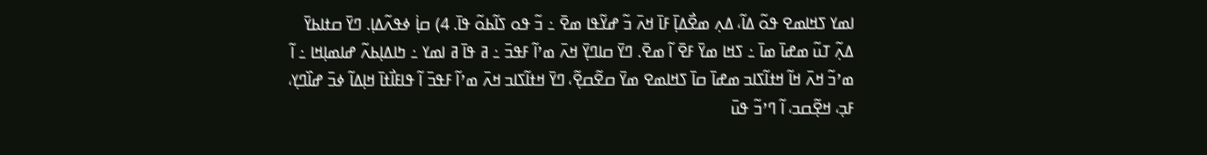ߊߘߌ ߖߞߊߘߐ ߟߋ߬ ߡߊ߬، ߡߍ߲ ߘߐ߯ߡߊ߲߫ ߓߊ߫ ߞߍ߫ ߏ߬ ߝߌ߬ߟߊ ߘߐ߫ ߸ ߏ߬ ߟߋ ߖߊ߬ߕߋ߬ ߟߊ߫. 4) ߛߊ߲߭ ߦߟߍ߬ߡߊ߲. ߣߌ߫ ߛߙߊߕߌ߫ ߡߍ߲߬ ߠߎ߬ ߘߝߊ߫ ߘߊ߫ ߸ ߖߞߊ ߘߌ߫ ߓߐ߫ ߊ߬ ߘߐ߫. ߣߌ߫ ߛߊߣߌ߲߫ ߞߍ߫ ߘߴߊ߬ ߓߟߏ߫ ߸ ߥ ߟߊ߫ ߥ ߊߘߌ ߸ ߤߊߡߊ߲ߕߍ߬ ߝߊߘߊ߲ߞߊ ߸ ߊ߬ ߘߴߏ߬ ߞߍ߫ ߞߊ߬ ߞߙߊ߬ߖߊߏ ߘߝߊ߫ ߛߊ߫ ߖߞߊߘߐ ߘߌ߫ ߛߐ߬ߛߐ߲߬، ߣߌ߫ ߞߙߊ߬ߖߊߏ ߞߍ߫ ߘߴߊ߬ ߓߟߏ߫ ߊ߬ ߟߊߓߊ߯ߙߊ߫ ߞߊ߲ߡߊ߬ ߦߏ߫ ߝߊ߰ߣߌ߲، ߓߏ߲، ߞߐ߲߬ߛߏ، ߊ߬ ߣߴߏ߬ ߟߎ߫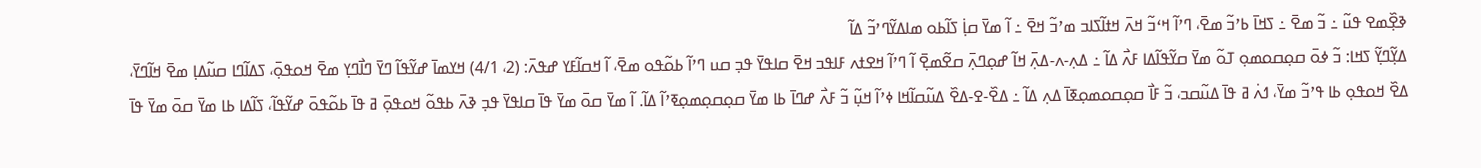ߢߐ߲߰ߘߐ ߟߎ߬ ߸ ߏ߬ ߘߐ߫ ߸ ߖߞߊ߫ ߕߴߏ߬ ߘߐ߫، ߣߴߊ߬ ߞߵߏ߬ ߞߍ߫ ߞߙߊ߬ߖߊߏ ߘߴߏ߬ ߞߐ߫ ߸ ߊ߬ ߘߌ߫ ߛߊ߲߭ ߖߊ߬ߕߋ ߘߊߡߌ߬ߣߴߏ߬ ߡߊ߬
ߡߌ߲߬ߣߌ߲߬ ߖߞߊ: ߏ߬ ߦߋ߫ ߛߋ߲ߛߋߘߋ߲ ߠߋ߬ ߘߌ߫ ߛߌ߬ߟߊ߬ߡߊ ߓߍ߯ ߡߊ߬ ߸ ߡߍ߲-ߍ-ߡߍ߲߫ ߞߊ߬ ߝߋ߲ߣߍ߲߫ ߛߐ߬ߘߐ߲߫ ߊ߬ ߣߴߊ߬ ߞߐߙߍ ߓߊߟߏ ߞߐ߫ ߛߊߟߌ߫ ߟߏ߲ ߛߎ ߣߴߊ߬ ߕߋ߬ߟߋ ߘߐ߫، ߊ߬ ߞߛߊ߬ߓߌ ߝߟߍ߫: (2، 4/1) ߞߌߘߊ߫ ߝߌ߬ߟߊ߬ ߣߌ߫ ߣߊ߯ߣߌ߲ ߘߐ߫ ߞߋߟߋ߲߫، ߖߡߊ߬ߣߊ ߛߎ߬ߡߊ߲ ߘߐ߫ ߞߊ߬ߣߌ߫، ߡߐ߰ ߞߋߟߋ߲ ߕߊ ߟߴߏ߬ ߘߌ߫، ߗߍ߭ ߥ ߟߊ߫ ߡߎ߬ߛߏ، ߏ߬ ߓߊ߯ ߛߋ߲ߛߋߘߋ߲ߧߊ߫ ߡߍ߲ ߡߊ߬ ߸ ߡߐ߰-ߐ-ߡߐ߰ ߡߎ߬ߛߊ߬ߞߊ ߦߴߊ߬ ߞߎ߲߬ ߏ߬ ߓߍ߯ ߝߣߊ߫ ߕߊ ߘߌ߫ ߛߋ߲ߛߋ߲ߘߋ߲ߧߴߊ߬ ߡߊ߬. ߊ߬ ߘߌ߫ ߛߋ߫ ߘߌ߫ ߟߊ߫ ߛߊߟߌ߫ ߟߏ߲ ߢߍ߫ ߕߟߋ߬ ߞߋߟߋ߲߫ ߥ ߟߊ߫ ߕߋ߬ߟߋ߫ ߝߌ߬ߟߊ߬، ߖߊ߬ߡߊ ߕߊ ߘߌ߫ ߛߋ߫ ߘߌ߫ ߟߊ߫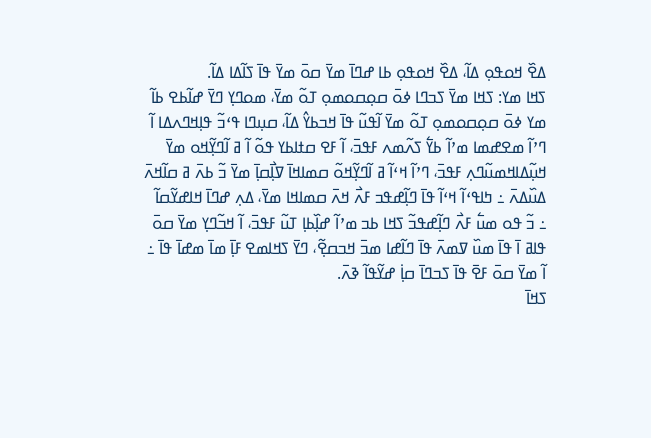ߡߐ߰ ߞߋߟߋ߲ ߡߊ߬، ߡߐ߰ ߞߋߟߋ߲ ߕߊ ߝߣߊ߫ ߘߌ߫ ߛߋ߫ ߘߌ߫ ߟߊ߫ ߖߊ߬ߡߊ ߡߊ߬.
ߖߞߊ ߘߌ: ߖߞߊ ߘߌ߫ ߖߏߣߊ ߦߋ߫ ߛߋ߲ߛߋߘߋ߲ ߠߋ߬ ߘߌ߫، ߘߋߣߌ߲ ߣߌ߫ ߝߊ߬ߕߐ ߕߊ߬ ߘߌ ߦߋ߫ ߛߋ߲ߛߋߘߋ߲ ߠߋ߬ ߘߌ߫ ߊ߬ߟߎ߬ ߟߊ߫ ߞߏߕߌ߮ ߡߊ߬، ߛߎ߲ߣߊ ߟߵߏ߬ ߟߊ߲ߞߣߍߡߊ ߊ߬ ߣߴߊ߬ ߘߐߝߘߊ ߘߴߊ߬ ߕߌ߱ ߖߍ߬ߘߍ ߓߟߏ߫، ߊ߬ ߓߐ ߛߙߊߕߌ ߟߋ߬ ߊ߬ ߥ ߊ߬ߣߌ߲߬ߞߋ ߘߌ߫ ߞߎ߲߬ߡߊߞߘߎ߬ߣߍ߲ ߓߟߏ߫، ߣߴߊ߬ ߞߵߊ߬ ߥ ߊ߬ߣߌ߲߬ߞߋ߬ ߛߘߊߞߊ߫ ߜߊ߲߯ߛߊ߲߫ ߘߌ߫ ߏ߬ ߕߍ߫ ߥ ߛߊ߬ߞߍ߫ ߡߎ߰ߡߍ߫ ߸ ߤߊߟߵߊ߬ ߞߵߊ߬ ߟߊ߫ ߣߊ߲߬ߝߟߏ ߓߍ߯ ߞߍ߫ ߛߘߊߞߊ ߘߌ߫، ߡߍ߲ ߝߣߊ߫ ߞߊߝߌ߬ߛߊ߬ ߸ ߏ߬ ߟߋ ߘߎ߱ ߓߍ߯ ߣߊ߲߬ߝߟߏ߬ ߖߞߊ ߕߏ ߘߴߊ߬ ߝߊ߲߰ߕߊ߲ ߠߎ߬ ߓߟߏ߫، ߊ߬ ߞߏ߬ߣߌ߲ ߘߌ߫ ߛߋ߫ ߟߊߥ ߊ߫ ߟߊ߫ ߘߎ߰ ߜߘߍ߫ ߟߊ߫ ߣߊ߬ߝߊ ߘߏ߫ ߞߏߛߐ߲߬، ߣߌ߫ ߖߞߊߘߐ ߓߊ߲߫ ߘߊ߫ ߘߝߊ߫ ߟߊ߫ ߸ ߊ߬ ߘߌ߫ ߛߋ߫ ߓߐ߫ ߟߊ߫ ߖߏߣߊ߫ ߛߊ߲߭ ߝߌ߬ߟߊ߬ ߢߍ߫.
ߖߞߊ߫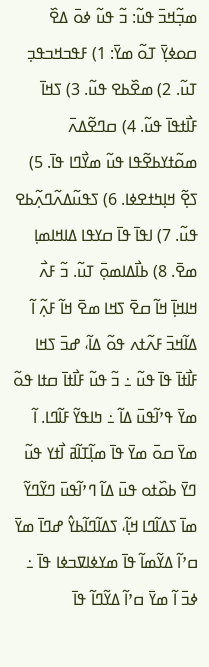ߘߏ߲߬ߞߏ߫ ߟߎ߬: ߏ߬ ߟߎ߬ ߦߋ߫ ߡߐ߰ ߛߋߦߌ߲߫ ߠߋ߬ ߘߌ߫: 1) ߓߟߏߞߏߟߏ߲ ߠߎ߬. 2) ߘߐ߰ߕߐ ߟߎ߬. 3) ߖߞߊ߫ ߓߊ߯ߙߟߊ߫ ߟߎ߬. 4) ߛߣߐ߬ߡߍ߫ ߘߋ߬ߙߌߕߐ߬ߟߊ ߟߎ߬ ߘߌ߯ߣߊ ߟߊ߫. 5) ߖߐ߲߬ ߞߊ߲ߤߙߐߦߊ. 6) ߖߟߎ߬ߡߍ߬ߣߍ߲߬ߕߐ ߟߎ߬. 7) ߊߟߊ߫ ߟߊ߫ ߛߌߟߊ ߡߊߞߊߘߊ߲ ߘߐ߫. 8) ߕߊ߯ߡߊߘߋ߲߫ ߠߎ߬. ߏ߬ ߓߍ߯ ߞߊߞߊ߲߫ ߞߊ߬ ߛߐ߫ ߖߞߊ ߘߐ߫ ߞߊ߬ ߓߍ߲߬ ߊ߬ ߡߊ߬ߞߏ߫ ߓߍ߬ߙߍ ߟߋ߬ ߡߊ߬، ߝߏ߫ ߖߞߊ ߓߊ߯ߙߊ߫ ߟߊ߫ ߟߎ߬ ߸ ߏ߬ ߟߎ߬ ߓߊ߯ߙߊ߫ ߛߙߊ ߟߋ߬ ߘߌ߫ ߟߴߊ߬ߟߎ߫ ߡߊ߬ ߸ ߤߊߟߌ߬ ߓߊ߬ߣߊ. ߊ߬ ߘߌ߫ ߛߋ߫ ߘߌ߫ ߟߊ߫ ߘߊ߲߬ߠߊ߬ߥ ߊ߯ߙߌ ߟߎ߬ ߣߌ߫ ߕߋ߰ߙߋ ߟߎ߫ ߡߊ߬ ߣߴߊ߬ߟߎ߫ ߣߌ߬ߣߌ߬ ߘߊ߫ ߖߡߊ߬ߣߊ ߞߊ߲߬، ߖߡߊ߬ߣߊ߬ߕߌ߮ ߝߣߊ߫ ߘߌ߫ ߛߴߊ߬ ߡߌ߬ߘߊ߬ ߟߊ߫ ߘߌߦߊߜߏߦߊ ߟߊ߫ ߸ ߦߏ߫ ߊ߬ ߘߌ߫ ߛߴߊ߬ ߡߌ߬ߣߊ߬ ߟߊ߫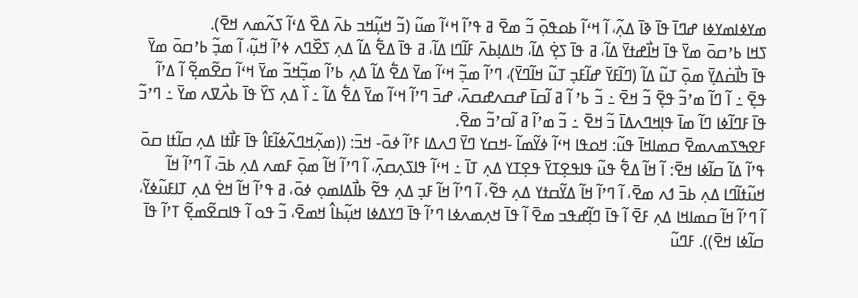ߘߌߦߊߘߌߦߊ ߝߣߊ߫ ߟߊ߫ ߢߊ߫ ߡߍ߲߬، ߊ߬ ߞߵߊ߬ ߕߋߟߋ߲߫ ߏ߬ ߘߐ߫ ߥ ߟߴߊ߬ ߞߵߊ߬ ߘߎ߬ (ߏ߬ ߞߎ߲߬ߞߏ ߕߍ߫ ߡߐ߰ ߡߵߊ߬ ߖߍ߬ߘߍ ߞߐ߫).
ߖߞߊ ߕߴߛߋ߫ ߘߌ߫ ߟߊ߫ ߞߊ߯ߝߙߌ߫ ߡߊ߬، ߥ ߟߊ߫ ߖߐ߲߭ ߡߊ߬، ߤߊߡߊ߲ߕߍ߫ ߓߊ߬ߣߊ ߡߊ߬، ߥ ߟߊ߫ ߡߐ߱ ߡߊ߬ ߡߍ߲ ߖߐ߰ߣߍ ߦߴߊ߬ ߞߎ߲߬، ߊ߬ ߘߏ߲߬ ߕߴߛߋ߫ ߘߌ߫ ߟߊ߫ ߤߊ߯ߛ߭ߡߌ߲߫ ߘߋ߲߫ ߠߎ߬ ߡߊ߬ (ߣߊ߬ߓߌ߫ ߝߊ߬ߓߏ߲ ߠߎ߬ ߞߊ߬ߣߌ߫)، ߣߴߊ߬ ߘߏ߲߬ ߞߵߊ߬ ߘߌ߫ ߡߐ߱ ߡߊ߬ ߡߍ߲ ߕߴߊ߬ ߘߏ߲߬ߞߏ߬ ߘߌ߫ ߞߵߊ߬ ߛߐ߬ߘߐ߲߬ ߊ߬ ߡߴߊ߬ ߟߐ߲߫ ߸ ߊ߬ ߣߊ߬ ߘߴߏ߬ ߟߐ߲߫ ߏ߬ ߞߐ߫ ߸ ߏ߬ ߕߴ ߊ߬ ߥ ߊ߬ߛߊ߫ ߝߛߍߝߛߍ߫، ߝߏ߫ ߣߴߊ߬ ߞߵߊ߬ ߘߌ߫ ߡߐ߱ ߡߊ߬ ߸ ߊ߰ ߡߍ߲ ߖߌ߰ ߟߊ߫ ߕߍ߯ߜߍ ߘߌ߫ ߸ ߣߴߏ߬ ߟߊ߫ ߓߣߊ߬ߦߊ ߣߊ߬ ߘߊ߫ ߟߊ߲ߞߣߍߡߊ߫ ߏ߬ ߞߐ߫ ߸ ߏ߬ ߘߴߊ߬ ߥ ߊ߬ߛߴߏ߬ ߘߐ߫.
ߓߐߒߖߘߍߘߐ߫ ߛߘߊߞߊ߫ ߟߎ߬: ߞߋߟߊ ߞߵߊ߬ ߦߌ߬ߘߊ߬ -ߞߛߌ ߣߌ߫ ߣߍߡߊ ߓߴߊ߬ ߦߋ߫- ߞߏ߫: ((ߘߍ߲߬ߞߣߍ߬ߦߊ߬ߓߊ߮ ߟߊ߫ ߓߊ߯ߙߊ ߡߍ߲ ߛߊ߬ߙߊ ߛߋ߫ ߟߴߊ߬ ߡߊ߬ ߛߊ߬ߦߊ ߞߐ߫: ߊ߬ ߞߊ߬ ߡߐ߱ ߟߎ߬ ߟߊߟߐ߲ߠߌ߫ ߟߐ߲ߠߌ ߡߍ߲ ߠߊ߫ ߸ ߞߵߊ߬ ߟߊߖߍ߲ߛߍ߲߫، ߊ߬ ߣߴߊ߬ ߞߊ߬ ߘߋ߲߫ ߓߘߍ ߡߍ߲ ߕߏ߫، ߊ߬ ߣߴߊ߬ ߞߊ߬ ߞߎ߬ߙߊ߬ߣߊ ߡߍ߲ ߕߏ߫ ߗߍ ߘߐ߫، ߊ߬ ߣߴߊ߬ ߞߊ߬ ߡߌ߬ߛߙߌ ߡߍ߲ ߟߐ߬، ߊ߬ ߣߴߊ߬ ߞߊ߬ ߓߏ߲ ߡߍ߲ ߟߐ߬ ߕߊ߯ߡߊߘߋ߲ ߦߋ߫، ߥ ߟߴߊ߬ ߞߊ߬ ߞߐ߭ ߡߍ߲ ߠߊߓߎ߬ߦߌ߬، ߊ߬ ߣߴߊ߬ ߞߊ߬ ߛߘߊߞߊ ߡߍ߲ ߓߐ߫ ߊ߬ ߟߊ߫ ߣߊ߲߬ߝߟߏ ߘߐ߫ ߊ߬ ߟߊ߫ ߞߍ߲ߘߍߦߊ ߣߴߊ߬ ߟߊ߫ ߣߌߡߦߊ ߞߎ߲߬ߕߊ߮ ߞߘߐ߫، ߏ߬ ߟߋ ߊ߬ ߟߊߛߐ߬ߘߐ߲߬ ߠߴߊ߬ ߟߊ߫ ߛߊ߬ߦߊ ߞߐ߫)). ߓߣߎ߬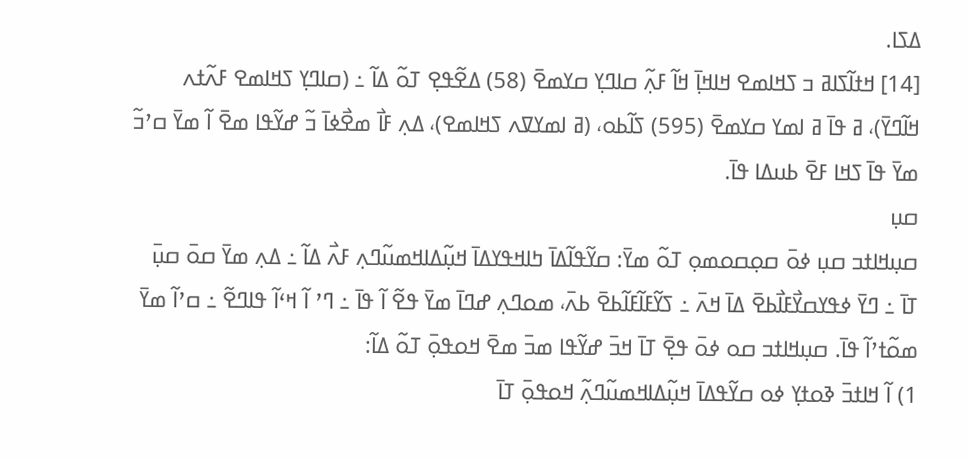ߡߖߊ.
[14] ߞߙߊ߬ߖߊߥ ߏ ߖߞߊߘߐ ߞߊߞߊ߲߫ ߞߊ߬ ߓߍ߲߬ ߛߊߣߌ߲ ߛߌߘߐ߫ (58) ߡߐ߬ߟߐ߲ ߠߋ߬ ߡߊ߬ ߸ (ߛߊߣߌ߲ ߖߞߊߘߐ ߓߍ߬ߙߍ ߞߊ߬ߣߌ߫)، ߥ ߟߊ߫ ߥ ߊߘߌ ߛߌߘߐ߫ (595) ߖߊ߬ߕߋ، (ߥ ߊߘߌߜߍ ߖߞߊߘߐ)، ߡߍ߲ ߓߊ߯ ߘߐ߯ߦߊ߫ ߏ߬ ߝߌ߬ߟߊ ߘߐ߫ ߊ߬ ߘߌ߫ ߛߴߏ߬ ߘߌ߫ ߟߊ߫ ߖߞߊ ߓߐ߫ ߕߎߡߊ ߟߊ߫.
ߛߎ߲
ߛߎ߲ߞߊߙߏ ߛߎ߲ ߦߋ߫ ߛߋ߲ߛߋߘߋ߲ ߠߋ߬ ߘߌ߫: ߛߌ߬ߟߊ߬ߡߊ߫ ߤߊߞߟߌߡߊ߫ ߞߎ߲߬ߡߊߞߘߎ߬ߣߍ߲ ߓߍ߯ ߡߊ߬ ߸ ߡߍ߲ ߘߌ߫ ߛߋ߫ ߛߎ߲߫ ߠߊ߫ ߸ ߣߌ߫ ߦߟߌߛߌ߯ߓߊ߯ߕߐ߫ ߡߊ߫ ߞߍ߫ ߸ ߖߌ߬ߓߊ߬ߓߊ߬ߕߐ߫ ߕߍ߫، ߘߋߣߍ߲ ߝߣߊ߫ ߘߌ߫ ߟߐ߬ ߊ߬ ߟߊ߫ ߸ ߣߴ ߊ߬ ߞߵߊ߬ ߟߊߣߐ߬ ߸ ߛߴߊ߬ ߘߌ߫ ߘߋ߬ߙߴߊ߬ ߟߊ߫. ߛߎ߲ߞߊߙߏ ߛߋ ߦߋ߫ ߟߐ߲߫ ߠߊ߫ ߞߏ߫ ߝߌ߬ߟߊ ߘߏ߫ ߘߐ߫ ߞߋߟߋ߲߫ ߠߋ߬ ߡߊ߬:
1) ߊ߬ ߞߊߙߏ߫ ߢߋߙߌ߲ ߦߋ ߛߌ߬ߟߡߊ߫ ߞߎ߲߬ߡߊߞߘߎ߬ߣߍ߲߬ ߞߋߟߋ߲߫ ߠߊ߫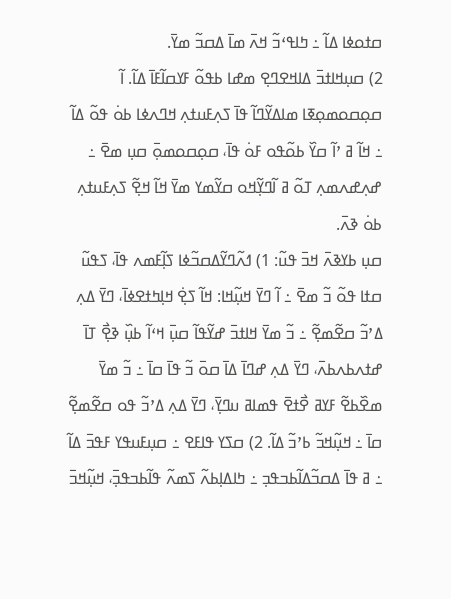ߛߙߋߦߊ ߡߊ߬ ߸ ߤߊߟߵߏ߬ ߞߍ߫ ߘߊ߫ ߡߛߏ߬ ߘߌ߫.
2) ߛߎ߲ߞߊߙߏ߫ ߡߊߞߐߣߐ߲ ߘߝߊ ߕߟߋ߬ ߓߌߛߊ߬ߓߊ߫ ߡߊ߬. ߊ߬ ߛߋ߲ߛߋߘߋ߲ߧߊ ߘߊߡߌ߬ߣߊ߬ ߟߊ߫ ߖߍ߲ߓߎߙߍ߲ ߞߣߍߦߊ ߕߋ߭ ߟߋ߬ ߡߊ߬ ߸ ߞߊ߬ ߥ ߴߊ߬ ߛߌ߰ ߕߋ߬ߟߋ ߓߋ߭ ߟߊ߫، ߛߋ߲ߛߋߘߋ߲߫ ߛߎ߲ ߘߐ߫ ߸ ߝߍ߲ߝߍߘߍ߲ ߠߋ߬ ߥ ߊ߬ߣߌ߲߬ߞߋ ߛߌ߬ߘߌ ߘߌ߫ ߞߊ߬ ߞߐ߲߬ ߖߍ߲ߓߎߙߍ߲ ߕߋ߭ ߢߍ߫.
ߛߎ߲ ߕߌߢߍ߫ ߞߏ߫ ߟߎ߬: 1) ߗߍ߬ߣߌ߬ߡߛߏ߬ߦߊ ߖߊ߲߬ߓߘߍ ߟߊ߫، ߖߟߎ߬ ߛߙߊ ߟߋ߬ ߏ߬ ߘߐ߫ ߸ ߊ߬ ߣߌ߫ ߞߎ߲߬ߞߊ: ߞߊ߬ ߖߐ߲߭ ߞߊ߲ߤߙߐߦߊ߫، ߣߌ߫ ߡߍ߲ ߡߴߏ߬ ߛߐ߬ߘߐ߲߬ ߸ ߏ߬ ߘߌ߫ ߞߊߙߏ߫ ߝߌ߬ߟߊ߬ ߛߎ߲߫ ߞߵߊ߬ ߕߎ߲߰ ߢߐ߲߯ ߠߊ߫ ߝߙߍߕߍߕߍ߫، ߣߌ߫ ߡߍ߲ ߝߣߊ߫ ߡߊ߫ ߛߋ߫ ߏ߬ ߟߊ߫ ߛߊ߫ ߸ ߏ߬ ߘߌ߫ ߘߐ߰ߕߐ߬ ߓߌߥ ߐ߯ߙߐ߫ ߟߘߊߥ ߎߣߌ߲߫، ߣߌ߫ ߡߍ߲ ߡߴߏ߬ ߟߋ ߛߐ߬ߘߐ߲߬ ߛߊ߫ ߸ ߞߎ߲߬ߞߏ߬ ߕߴߏ߬ ߡߊ߬. 2) ߛߖߌ ߟߊߓߐ ߸ ߛߎ߲ߓߎߟߌ ߓߟߏ߫ ߡߊ߬ ߸ ߥ ߟߊ߫ ߡߛߏ߬ߡߊ߬ߕߏߟߏ߲ ߸ ߤߊߡߊ߲ߕߍ߬ ߖߘߍ߬ ߟߊ߬ߕߏߟߏ߲߫، ߞߎ߲߬ߞߏ߫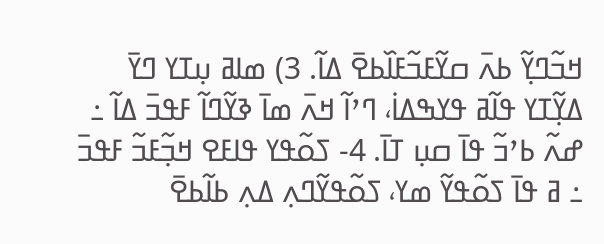ߞߏ߬ߣߌ߲߬ ߕߍ߫ ߛߌ߬ߓߏ߬ߓߊ߰ߕߐ߫ ߡߊ߬. 3) ߘߊߥ ߎ߲ߠߌ ߣߌ߫ ߡߌ߲߬ߠߌ ߟߊ߬ߥ ߟߌߒߡߊ߭، ߣߴߊ߬ ߞߍ߫ ߘߊ߫ ߢߌ߬ߣߊ߬ ߓߟߏ߫ ߡߊ߬ ߸ ߝߍ߬ ߕߴߏ߬ ߟߊ߫ ߛߎ߲ ߠߊ߫. 4- ߖߋ߬ߟߌ ߟߊߓߐ ߞߏ߲߬ߓߏ߬ ߓߟߏ߫ ߸ ߥ ߟߊ߫ ߖߋ߬ߟߌ߬ ߘߌ، ߖߋ߬ߟߌ߬ߣߍ߲ ߡߍ߲ ߕߊ߬ߕߐ߫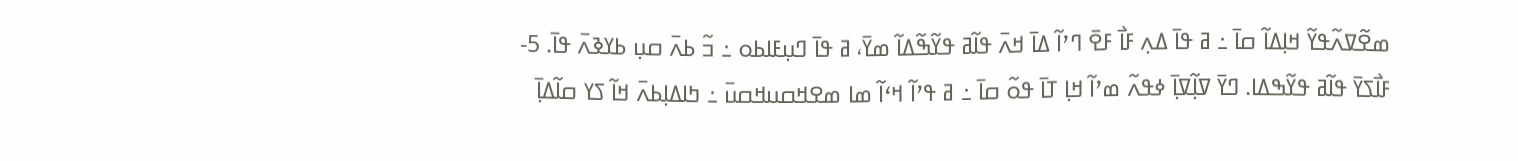ߘߐ߬ߜߍ߬ߟߌ߬ ߞߊ߲ߡߊ߬ ߛߊ߫ ߸ ߥ ߟߊ߫ ߡߍ߲ ߓߊ߯ ߓߐ߫ ߣߴߊ߬ ߡߊ߫ ߞߍ߫ ߟߊ߬ߥ ߟߌ߬ߒ߬ߡߊ߬ ߘߌ߫، ߥ ߟߊ߫ ߣߎ߲ߓߊߕߋ ߸ ߏ߬ ߕߍ߫ ߛߎ߲ ߕߌߢߍ߫ ߟߊ߫. 5- ߓߊ߯ߖߌ߫ ߟߊ߬ߥ ߟߌ߬ߒߡߊ. ߣߌ߫ ߜߊ߲߬ߜߊ߲߫ ߦߟߍ߬ ߘߴߊ߬ ߞߊ߲ ߠߊ߫ ߟߋ߬ ߛߊ߫ ߸ ߥ ߟߴߊ߬ ߞߵߊ߬ ߘߊ ߘߐߞߛߎߞߛߎ߫ ߸ ߤߊߡߊ߲ߕߍ߫ ߞߊ߬ ߖߌ ߛߊ߬ߡߊ߲߫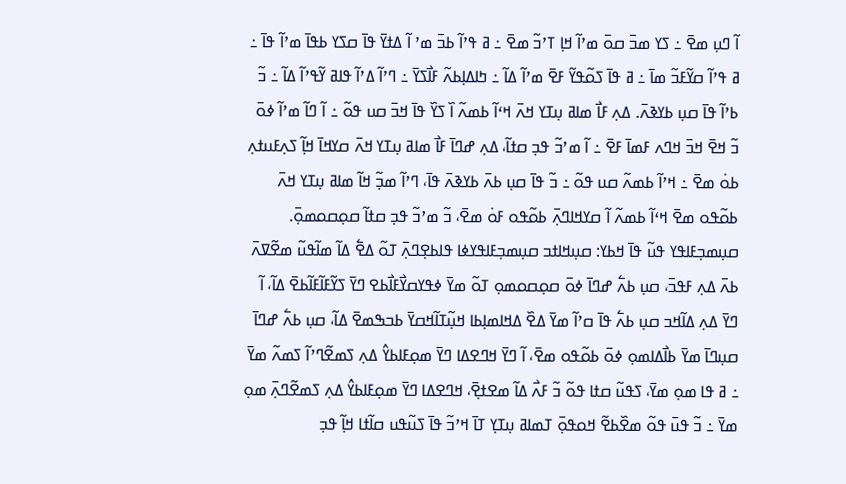ߊ߬ ߣߎ߲ ߘߐ߫ ߸ ߖߌ ߘߏ߫ ߛߋ߫ ߘߴߊ߬ ߞߊ߲ ߠߴߏ߬ ߘߐ߫ ߸ ߥ ߟߴߊ߬ ߕߏ߫ ߘߴ ߊ߬ ߡߙߌ߫ ߟߊ߫ ߛߖߌ ߕߟߊ߫ ߘߴߊ߬ ߟߊ߫ ߸ ߥ ߟߴߊ߬ ߛߌ߬ߓߏ߬ ߘߊ߫ ߸ ߥ ߟߊ߫ ߖߋ߬ߟߌ߬ ߓߐ߫ ߘߴߊ߬ ߡߊ߬ ߸ ߤߊߡߊ߲ߕߍ߬ ߓߊ߯ߖߌ߫ ߸ ߣߴߊ߬ ߡߴߊ߬ ߟߊߥ ߌ߬ߟߴߊ߬ ߡߊ߬ ߸ ߏ߬ ߕߴߊ߬ ߟߊ߫ ߛߎ߲ ߕߌߢߍ߫. ߡߍ߲ ߓߊ߯ ߘߊߥ ߎ߲ߠߌ ߞߍ߫ ߞߵߊ߬ ߕߘߍ߬ ߊ߰ ߖߌ߰ ߟߊ߫ ߞߏ߫ ߛߎ ߟߋ߬ ߸ ߊ߬ ߣߊ߬ ߘߴߊ߬ ߦߋ߫ ߏ߬ ߞߐ߫ ߞߏ߫ ߞߣߍ ߓߘߊ߫ ߓߐ߫ ߸ ߊ߬ ߘߴߏ߬ ߟߏ߲ ߛߙߊ߬، ߡߍ߲ ߝߣߊ߫ ߓߊ߯ ߘߊߥ ߎ߲ߠߌ ߞߍ߫ ߛߌߞߊ߫ ߞߊ߲߬ ߖߍ߲ߓߎߙߍ߲ ߕߋ߭ ߘߐ߫ ߸ ߞߴߊ߬ ߕߘߍ߬ ߛߎ ߟߋ߬ ߸ ߏ߬ ߟߊ߫ ߛߎ߲ ߕߍ߫ ߕߌߢߍ߫ ߟߊ߫، ߣߴߊ߬ ߘߏ߲߬ ߞߊ߬ ߘߊߥ ߎ߲ߠߌ ߞߍ߫ ߕߋ߬ߟߋ ߘߐ߫ ߞߵߊ߬ ߕߘߍ߬ ߊ߬ ߛߌߞߊߣߍ߲߫ ߕߋ߬ߟߋ ߓߋ߭ ߘߐ߫، ߏ߬ ߘߴߏ߬ ߟߏ߲ ߛߙߊ߬ ߛߋ߲ߛߋߘߋ߲߫.
ߛߎ߲ߘߏ߲ߓߊߟߌ ߟߎ߬ ߟߊ߫ ߞߕߌ: ߛߎ߲ߞߊߙߏ ߛߎ߲ߘߏ߲ߓߊߟߌߦߊ ߟߊߕߐ߲ߣߍ߲߫ ߠߋ߬ ߡߐ߱ ߡߊ߬ ߘߊ߬ߟߎ߬ ߘߐ߬ߜߍ߫ ߕߍ߫ ߡߍ߲ ߓߟߏ߫، ߛߎ߲ ߕߍ߱ ߝߣߊ߫ ߦߋ߫ ߛߋ߲ߛߋߘߋ߲ ߠߋ߬ ߘߌ߫ ߦߟߌߛߌ߯ߓߊ߯ߕߐ ߣߌ߫ ߖߌ߬ߓߊ߬ߓߊ߬ߕߐ߫ ߡߊ߬، ߊ߬ ߣߌ߫ ߡߍ߲ ߡߊ߬ߞߏ ߛߎ߲ ߕߍ߱ ߟߊ߫ ߛߴߊ߬ ߘߌ߫ ߡߐ߰ ߡߞߊߘߊ߲ߕߊ ߞߎ߲߬ߠߊ߬ߞߛߌ߫ ߕߏߒߘߐ߫ ߡߊ߬، ߛߎ߲ ߕߍ߱ ߝߣߊ߫ ߛߎ߲ߣߊ߫ ߘߌ߫ ߕߊ߯ߡߊߘߋ߲ ߦߋ߫ ߕߋ߬ߟߋ ߘߐ߫، ߊ߬ ߣߌ߫ ߞߣߐߡߊ ߣߌ߫ ߘߋ߲ߓߊߕߌ߮ ߡߍ߲ ߖߘߐ߬ߣߴߊ߬ ߖߘߍ߬ ߘߌ߫ ߸ ߥ ߟߊ ߘߋ߲ ߘߌ߫، ߖߟߎ߬ ߛߙߊ ߟߋ߬ ߏ߬ ߓߍ߯ ߡߊ߬ ߘߐߙߐ߲߫، ߞߣߐߡߊ ߣߌ߫ ߘߋ߲ߓߊߕߌ߮ ߡߍ߲ ߖߘߐ߬ߣߍ߲߫ ߘߋ߲ ߘߌ߫ ߸ ߏ߬ ߟߎ߫ ߟߋ߬ ߘߐ߰ߕߐ߬ ߞߋߟߋ߲߫ ߠߘߊߥ ߎ߲ߠߌ߲ ߠߊ߫ ߞߴߏ߬ ߟߊ߫ ߖߎ߬ߟߎ ߛߊ߬ߙߊ ߞߊ߲߬ ߟߏ߲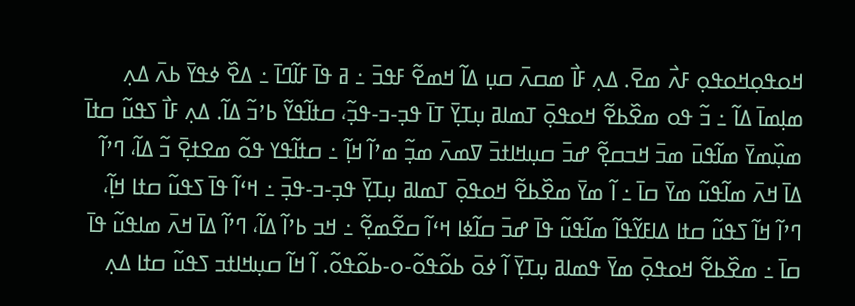ߞߋߟߋ߲ߞߋߟߋ߲ ߓߍ߯ ߘߐ߫. ߡߍ߲ ߓߊ߯ ߘߛߍ߫ ߛߎ߲ ߡߊ߬ ߞߘߐ߬ ߓߟߏ߫ ߸ ߥ ߟߊ߫ ߓߊ߬ߣߊ߫ ߸ ߡߐ߰ ߦߟߌ߫ ߕߍ߫ ߡߍ߲ ߘߊ߲ߘߊ߫ ߡߊ߬ ߸ ߏ߬ ߟߋ ߘߐ߰ߕߐ߬ ߞߋߟߋ߲߫ ߠߘߊߥ ߎ߲ߠߌ߲߫ ߠߊ߫ ߟߏ߲-ߏ-ߟߏ߲߬، ߛߙߊ߬ߟߌ߬ ߕߴߏ߬ ߡߊ߬. ߡߍ߲ ߓߊ߯ ߖߟߎ߬ ߛߙߊ߫ ߘߎ߲߰ߘߌ߫ ߘߊ߬ߟߎ߫ ߘߏ߫ ߞߏߛߐ߲߬ ߝߏ߫ ߛߎ߲ߞߊߙߏ߫ ߜߘߍ߫ ߘߏ߲߬ ߘߴߊ߬ ߞߊ߲߬ ߸ ߛߙߊ߬ߟߌ ߟߋ߬ ߘߐߙߐ߲߫ ߏ߬ ߡߊ߬، ߣߴߊ߬ ߡߊ߫ ߞߍ߫ ߘߊ߬ߟߎ߬ ߘߌ߫ ߛߊ߫ ߸ ߊ߬ ߘߌ߫ ߘߐ߰ߕߐ߬ ߞߋߟߋ߲߫ ߠߘߊߥ ߎ߲ߠߌ߲߫ ߟߏ߲-ߏ-ߟߏ߲߫ ߸ ߞߵߊ߬ ߟߊ߫ ߖߟߎ߬ ߛߙߊ ߞߊ߲߬، ߣߴߊ߬ ߞߊ߬ ߖߟߎ߬ ߛߙߊ ߡߊߓߌ߬ߟߊ߬ ߘߊ߬ߟߎ߬ ߟߊ߫ ߝߏ߫ ߛߊ߬ߦߊ ߞߵߊ߬ ߛߐ߬ߘߐ߲߬ ߸ ߞߏ ߕߴߊ߬ ߡߊ߬، ߣߴߊ߬ ߡߊ߫ ߞߍ߫ ߘߊߟߎ߬ ߟߊ߫ ߛߊ߫ ߸ ߘߐ߰ߕߐ߬ ߞߋߟߋ߲߫ ߘߌ߫ ߟߘߊߥ ߎ߲ߠߌ߲߫ ߊ߬ ߦߋ߫ ߕߋ߬ߟߋ߬-ߋ-ߕߋ߬ߟߋ߬. ߊ߬ ߞߊ߬ ߛߎ߲ߞߊߙߏ ߖߟߎ߬ ߛߙߊ ߡߍ߲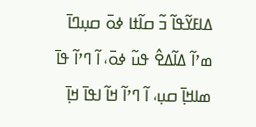ߡߊߓߌ߬ߟߊ߬ ߏ߬ ߛߊ߬ߙߊ ߦߋ߫ ߛߎ߲ߣߊ߫ ߘߴߊ߬ ߡߊ߬ߡߐ߮ ߟߎ߬ ߦߋ߫، ߊ߬ ߣߴߊ߬ ߟߊ߫ ߘߊߞߊ߲߫ ߛߎ߲، ߊ߬ ߣߴߊ߬ ߞߊ߬ ߊߟߊ߫ ߞߊ߲߫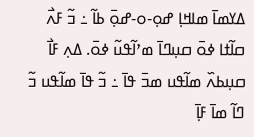ߡߌߘߊ߫ ߘߊߞߊ߲ ߝߋ߲-ߋ-ߝߋ߲߫ ߕߊ߬ ߸ ߏ߬ ߓߍ߯ ߛߊ߬ߙߊ ߦߋ߫ ߛߎ߲ߣߊ߫ ߘߴߊ߬ߟߎ߬ ߦߋ߫. ߡߍ߲ ߓߊ߯ ߛߎ߲ߕߍ߰ ߘߊ߬ߟߎ ߘߏ߫ ߟߊ߫ ߸ ߏ߬ ߟߊ߫ ߘߊ߬ߟߎ ߏ߬ ߣߊ߬ ߘߊ߫ ߓߊ߲߫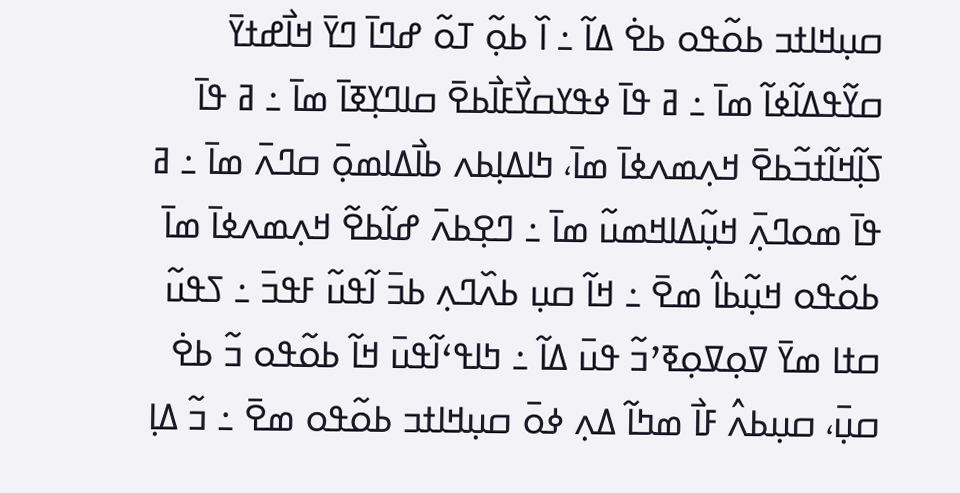ߛߎ߲ߞߊߙߏ ߕߋ߬ߟߋ ߕߐ߭ ߡߊ߬ ߸ ߊ߰ ߕߋ߲߬ ߠߋ߬ ߝߣߊ߫ ߣߌ߫ ߞߊ߯ߝߙߌ߫ ߛߌ߬ߟߡߊ߬ߦߊ߬ ߘߊ߫ ߸ ߥ ߟߊ߫ ߦߟߌߛߌ߯ߓߊ߯ߕߐ߫ ߛߊߣߌ߲ߧߊ߫ ߘߊ߫ ߸ ߥ ߟߊ߫ ߖߊ߲߬ߞߊ߬ߙߏ߬ߕߐ߫ ߞߍ߲ߘߍߦߊ߫ ߘߊ߫، ߤߊߡߊ߲ߕߍ ߕߊ߯ߡߊߘߋ߲߫ ߛߣߍ߫ ߘߊ߫ ߸ ߥ ߟߊ߫ ߘߋߣߍ߲߫ ߞߎ߲߬ߡߊߞߘߎ߬ ߘߊ߫ ߸ ߣߐ߲ߕߍ߫ ߝߊ߬ߕߐ߬ ߞߍ߲ߘߍߦߊ߫ ߘߊ߫ ߕߋ߬ߟߋ ߞߎ߲߬ߕߊ߮ ߘߐ߫ ߸ ߞߊ߬ ߛߎ߲ ߕߍ߰ߣߍ߲ ߕߏ߫ ߊ߬ߟߎ߬ ߓߟߏ߫ ߸ ߖߟߎ߬ ߛߙߊ ߘߌ߫ ߜߋ߲ߜߋ߲ߧߴߏ߬ ߟߎ߫ ߡߊ߬ ߸ ߤߊߟߵߊ߬ߟߎ߫ ߞߊ߬ ߕߋ߬ߟߋ ߏ߬ ߕߐ߭ ߛߎ߲߫، ߛߎ߲ߕߍ߮ ߓߊ߯ ߘߤߊ߬ ߡߍ߲ ߦߋ߫ ߛߎ߲ߞߊߙߏ ߕߋ߬ߟߋ ߘߐ߫ ߸ ߏ߬ ߡߊ߲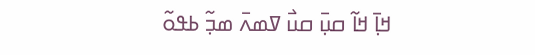ߞߊ߲߫ ߞߊ߬ ߛߎ߲߫ ߛߎ߯ ߜߘߍ߫ ߘߏ߲߬ ߕߟߋ߬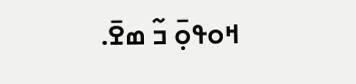ߞߋߟߋ߲߫ ߏ߬ ߘߐ߫.